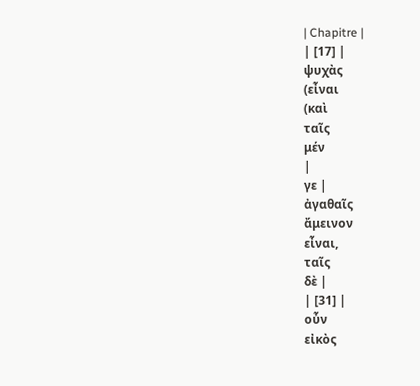| Chapitre |
| [17] |
ψυχὰς
(εἶναι
(καὶ
ταῖς
μέν
|
γε |
ἀγαθαῖς
ἄμεινον
εἶναι,
ταῖς
δὲ |
| [31] |
οὖν
εἰκὸς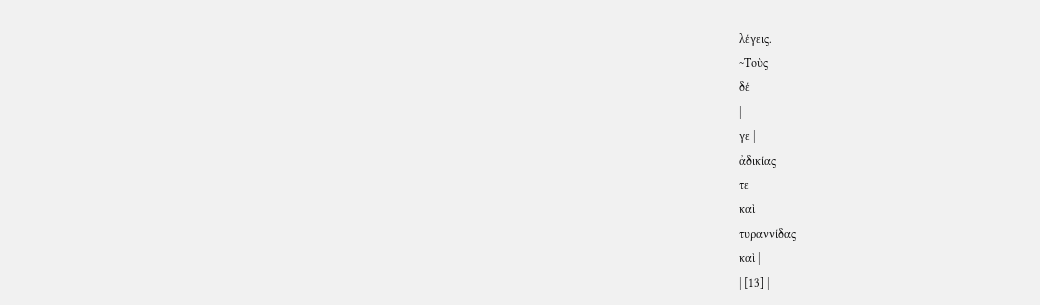λέγεις.
~Τοὺς
δέ
|
γε |
ἀδικίας
τε
καὶ
τυραννίδας
καὶ |
| [13] |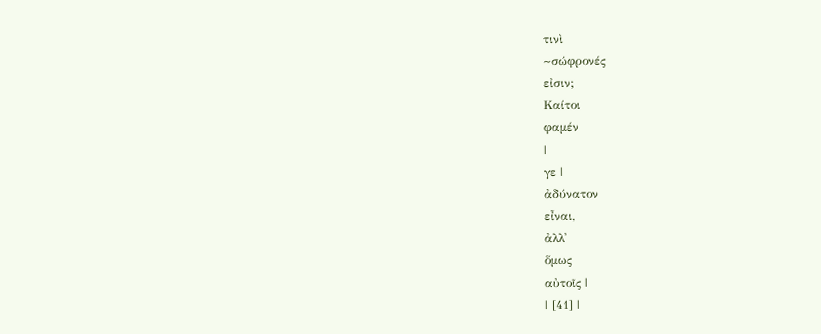τινὶ
~σώφρονές
εἰσιν;
Καίτοι
φαμέν
|
γε |
ἀδύνατον
εἶναι,
ἀλλ᾽
ὅμως
αὐτοῖς |
| [41] |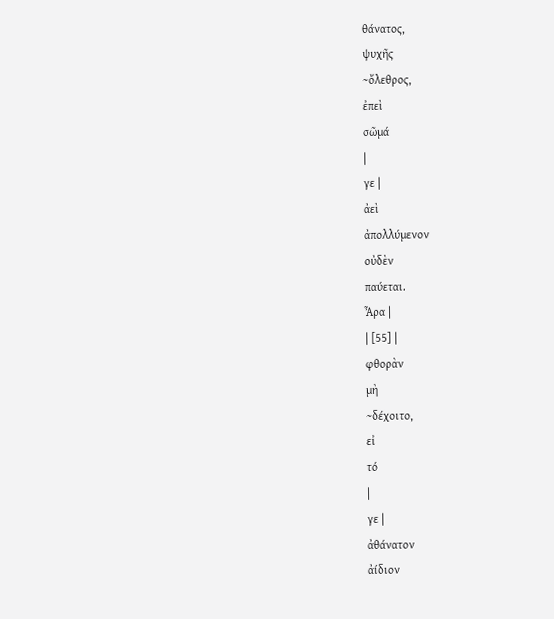θάνατος,
ψυχῆς
~ὄλεθρος,
ἐπεὶ
σῶμά
|
γε |
ἀεὶ
ἀπολλύμενον
οὐδὲν
παύεται.
Ἆρα |
| [55] |
φθορὰν
μὴ
~δέχοιτο,
εἰ
τό
|
γε |
ἀθάνατον
ἀίδιον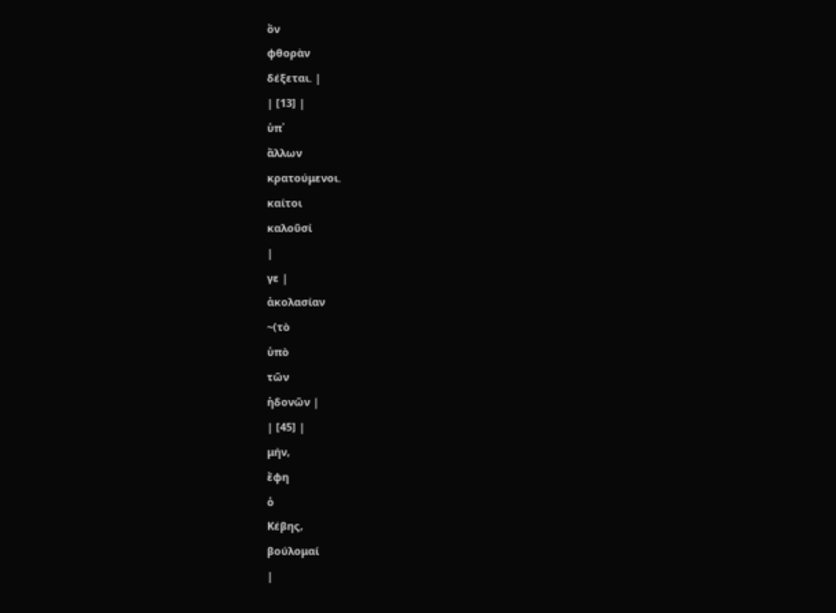ὂν
φθορὰν
δέξεται. |
| [13] |
ὑπ᾽
ἄλλων
κρατούμενοι.
καίτοι
καλοῦσί
|
γε |
ἀκολασίαν
~(τὸ
ὑπὸ
τῶν
ἡδονῶν |
| [45] |
μήν,
ἔφη
ὁ
Κέβης,
βούλομαί
|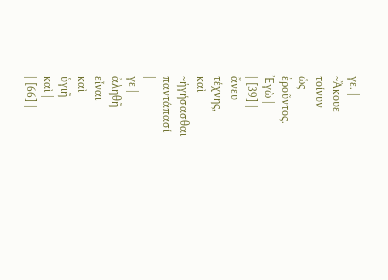γε. |
~Ἄκουε
τοίνυν
ὡς
ἐροῦντος.
Ἐγὼ |
| [39] |
ἄνευ
τέχνης,
καὶ
~ἡγήσασθαι
παντάπασί
|
γε |
ἀληθῆ
εἶναι
καὶ
ὑγιῆ
καὶ |
| [66] |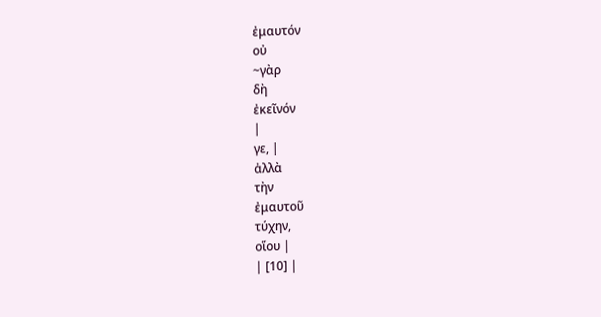ἐμαυτόν
οὐ
~γὰρ
δὴ
ἐκεῖνόν
|
γε, |
ἀλλὰ
τὴν
ἐμαυτοῦ
τύχην,
οἵου |
| [10] |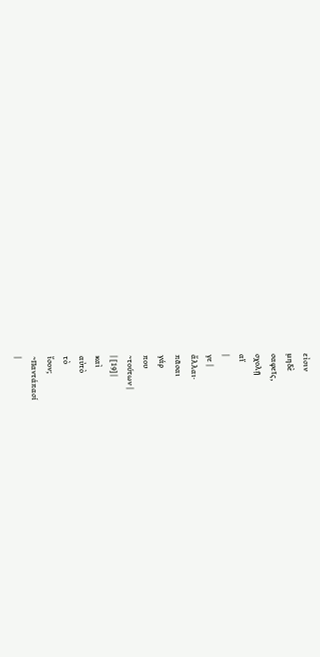εἰσιν
μηδὲ
σαφεῖς,
σχολῇ
αἵ
|
γε |
ἄλλαι·
πᾶσαι
γάρ
που
~τούτων |
| [19] |
καὶ
αὐτὸ
τὸ
ἴσον;
~Παντάπασί
|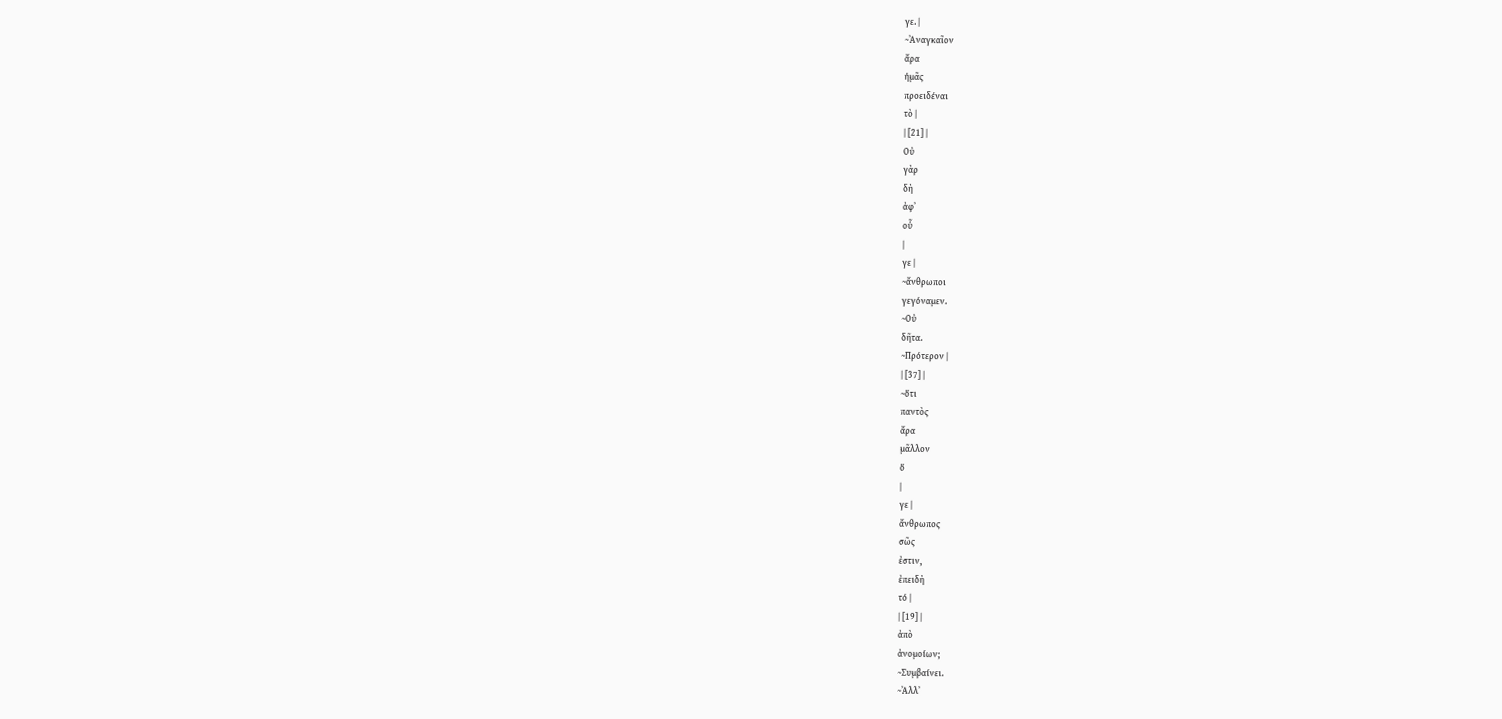γε. |
~Ἀναγκαῖον
ἄρα
ἡμᾶς
προειδέναι
τὸ |
| [21] |
Οὐ
γὰρ
δὴ
ἀφ᾽
οὗ
|
γε |
~ἄνθρωποι
γεγόναμεν.
~Οὐ
δῆτα.
~Πρότερον |
| [37] |
~ὅτι
παντὸς
ἄρα
μᾶλλον
ὅ
|
γε |
ἄνθρωπος
σῶς
ἐστιν,
ἐπειδὴ
τό |
| [19] |
ἀπὸ
ἀνομοίων;
~Συμβαίνει.
~Ἀλλ᾽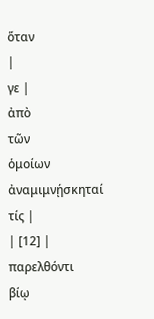ὅταν
|
γε |
ἀπὸ
τῶν
ὁμοίων
ἀναμιμνῄσκηταί
τίς |
| [12] |
παρελθόντι
βίῳ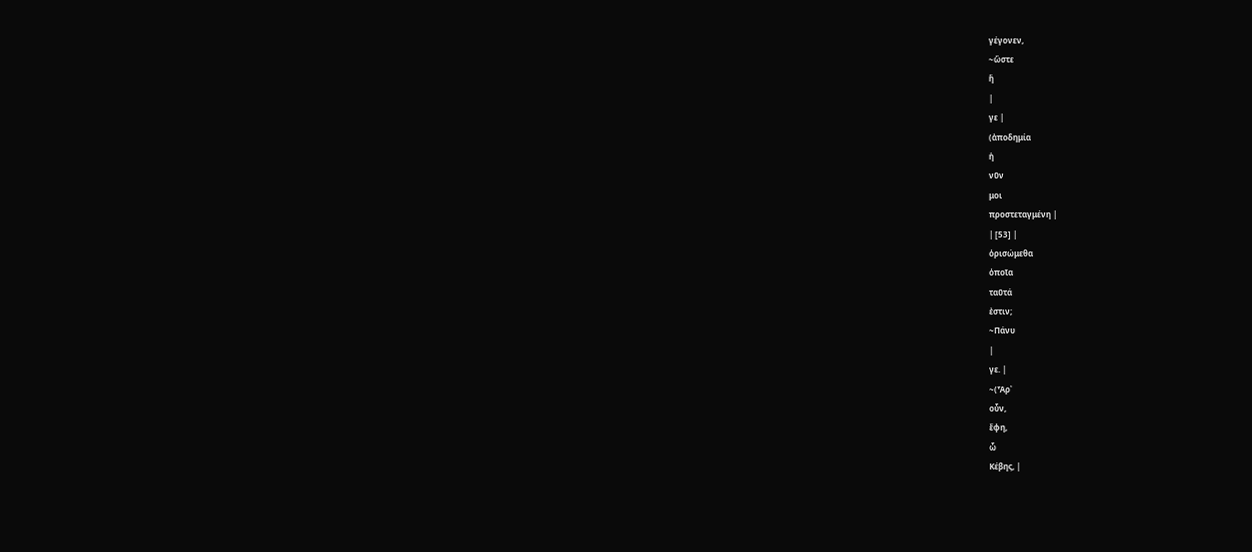γέγονεν,
~ὥστε
ἥ
|
γε |
(ἀποδημία
ἡ
νῦν
μοι
προστεταγμένη |
| [53] |
ὁρισώμεθα
ὁποῖα
ταῦτά
ἐστιν;
~Πάνυ
|
γε. |
~(Ἆρ᾽
οὖν,
ἔφη,
ὦ
Κέβης, |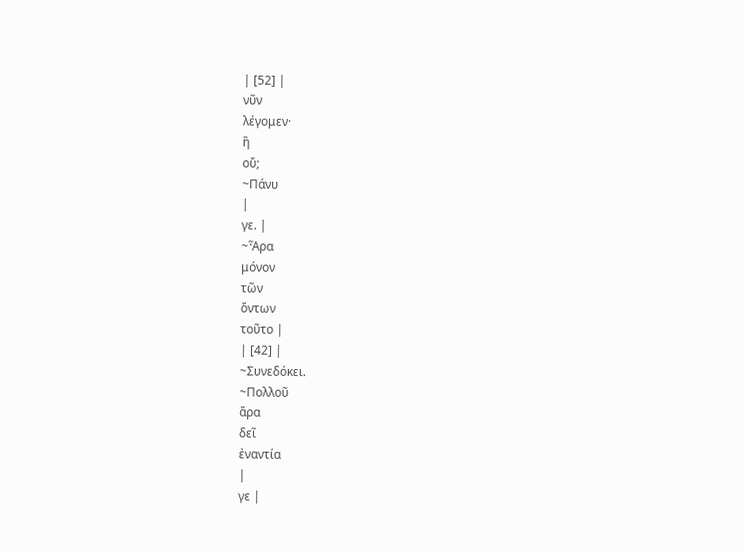| [52] |
νῦν
λέγομεν·
ἢ
οὔ;
~Πάνυ
|
γε. |
~Ἆρα
μόνον
τῶν
ὄντων
τοῦτο |
| [42] |
~Συνεδόκει.
~Πολλοῦ
ἄρα
δεῖ
ἐναντία
|
γε |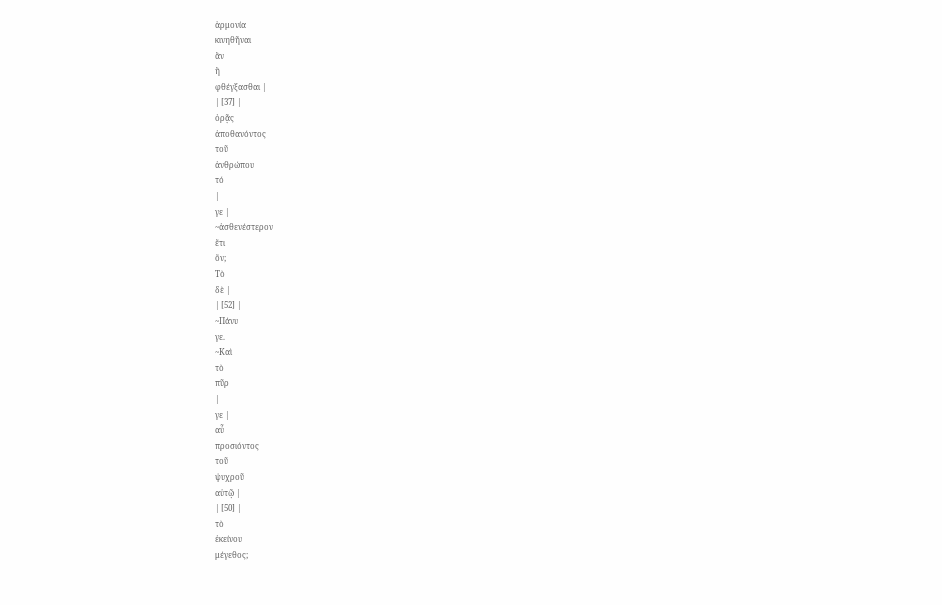ἁρμονία
κινηθῆναι
ἂν
ἢ
φθέγξασθαι |
| [37] |
ὁρᾷς
ἀποθανόντος
τοῦ
ἀνθρώπου
τό
|
γε |
~ἀσθενέστερον
ἔτι
ὄν;
Τὸ
δὲ |
| [52] |
~Πάνυ
γε.
~Καὶ
τὸ
πῦρ
|
γε |
αὖ
προσιόντος
τοῦ
ψυχροῦ
αὐτῷ |
| [50] |
τὸ
ἐκείνου
μέγεθος;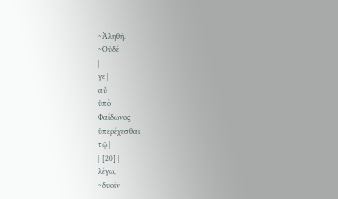~Ἀληθῆ.
~Οὐδέ
|
γε |
αὖ
ὑπὸ
Φαίδωνος
ὑπερέχεσθαι
τῷ |
| [20] |
λέγω,
~δυοῖν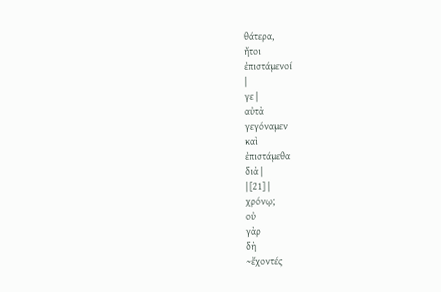θάτερα,
ἤτοι
ἐπιστάμενοί
|
γε |
αὐτὰ
γεγόναμεν
καὶ
ἐπιστάμεθα
διὰ |
| [21] |
χρόνῳ;
οὐ
γὰρ
δὴ
~ἔχοντές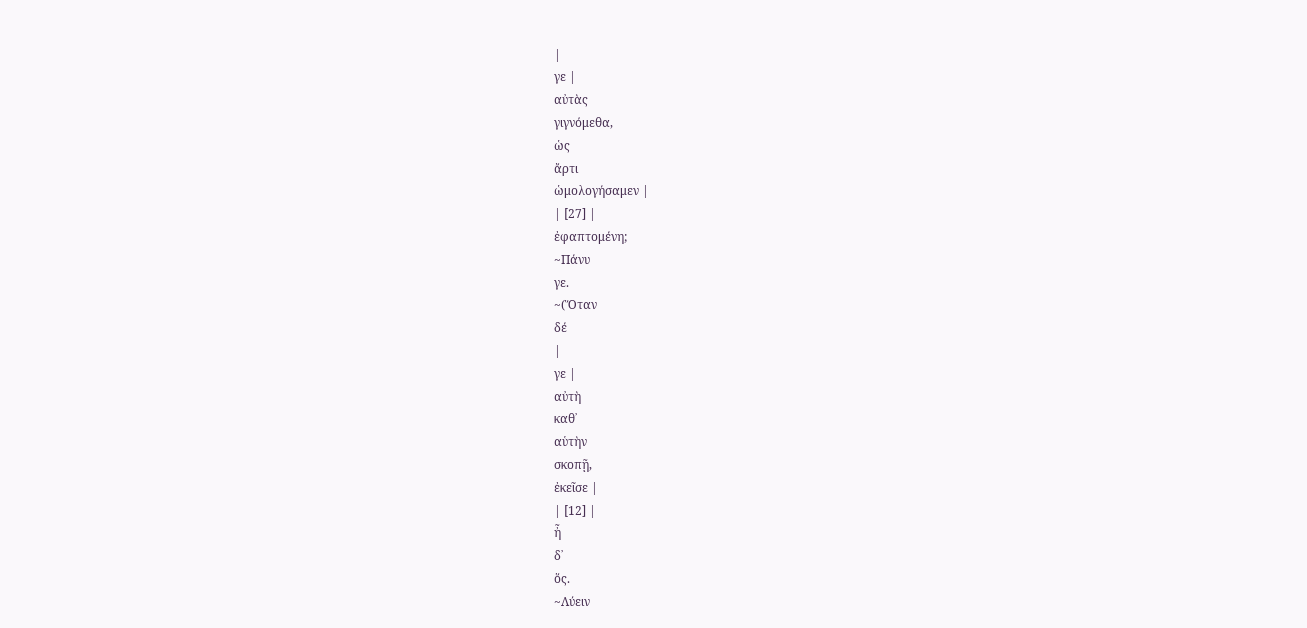|
γε |
αὐτὰς
γιγνόμεθα,
ὡς
ἄρτι
ὡμολογήσαμεν |
| [27] |
ἐφαπτομένη;
~Πάνυ
γε.
~(Ὅταν
δέ
|
γε |
αὐτὴ
καθ᾽
αὑτὴν
σκοπῇ,
ἐκεῖσε |
| [12] |
ἦ
δ᾽
ὅς.
~Λύειν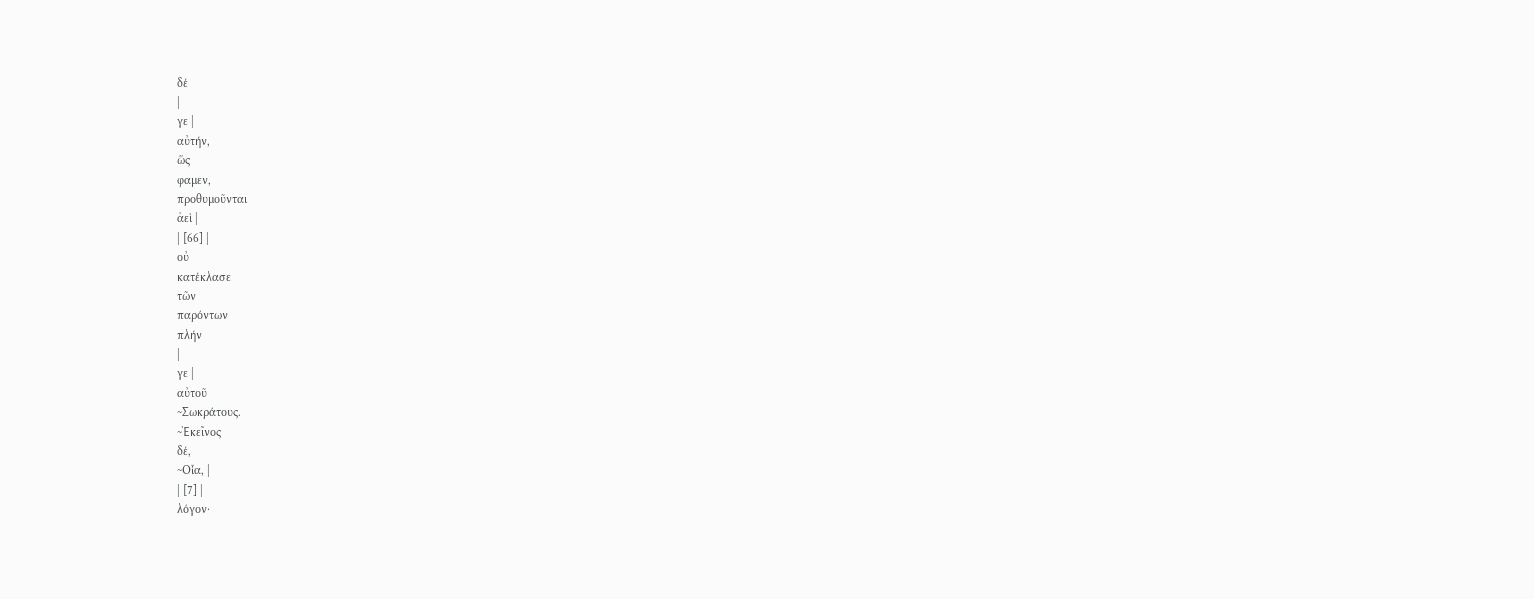δέ
|
γε |
αὐτήν,
ὥς
φαμεν,
προθυμοῦνται
ἀεὶ |
| [66] |
οὐ
κατέκλασε
τῶν
παρόντων
πλήν
|
γε |
αὐτοῦ
~Σωκράτους.
~Ἐκεῖνος
δέ,
~Οἷα, |
| [7] |
λόγον·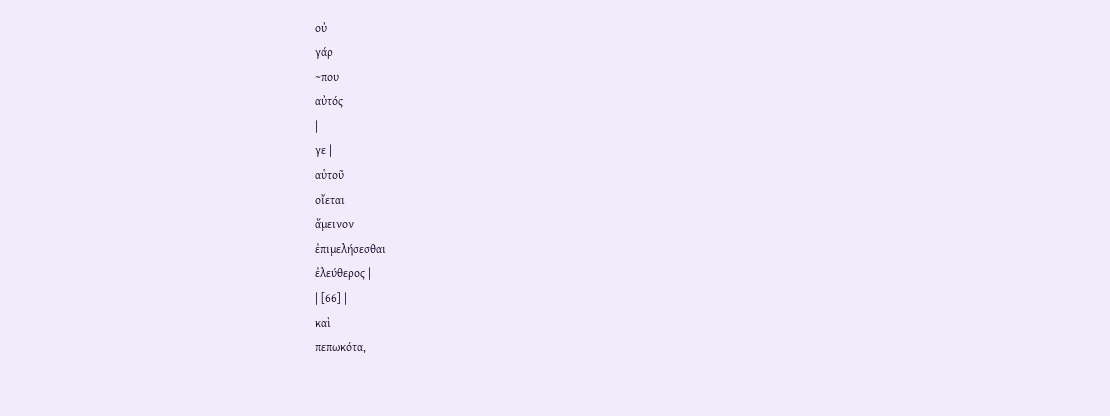οὐ
γάρ
~που
αὐτός
|
γε |
αὑτοῦ
οἴεται
ἄμεινον
ἐπιμελήσεσθαι
ἐλεύθερος |
| [66] |
καὶ
πεπωκότα,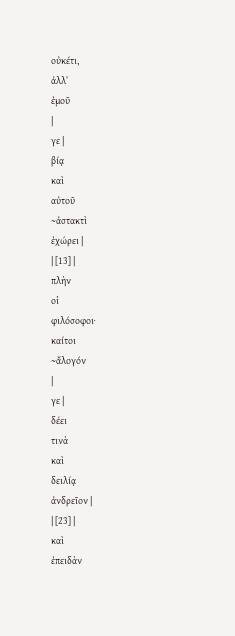οὐκέτι,
ἀλλ᾽
ἐμοῦ
|
γε |
βίᾳ
καὶ
αὐτοῦ
~ἀστακτὶ
ἐχώρει |
| [13] |
πλὴν
οἱ
φιλόσοφοι·
καίτοι
~ἄλογόν
|
γε |
δέει
τινὰ
καὶ
δειλίᾳ
ἀνδρεῖον |
| [23] |
καὶ
ἐπειδὰν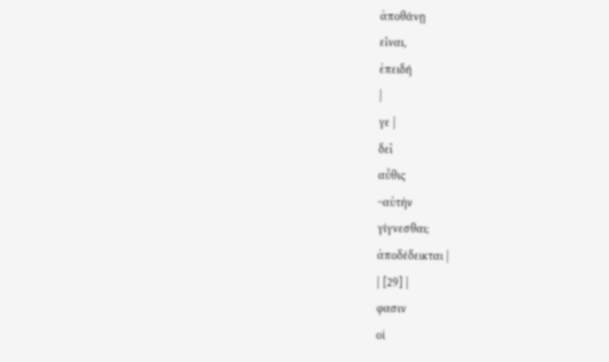ἀποθάνῃ
εἶναι,
ἐπειδή
|
γε |
δεῖ
αὖθις
~αὐτὴν
γίγνεσθαι;
ἀποδέδεικται |
| [29] |
φασιν
οἱ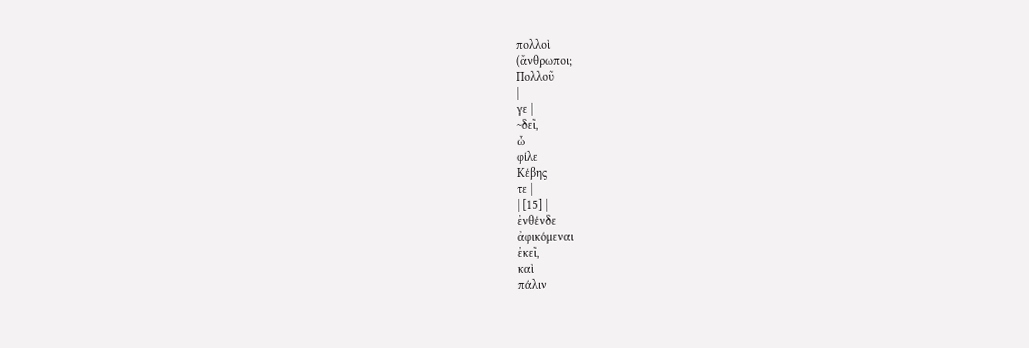πολλοὶ
(ἄνθρωποι;
Πολλοῦ
|
γε |
~δεῖ,
ὦ
φίλε
Κέβης
τε |
| [15] |
ἐνθένδε
ἀφικόμεναι
ἐκεῖ,
καὶ
πάλιν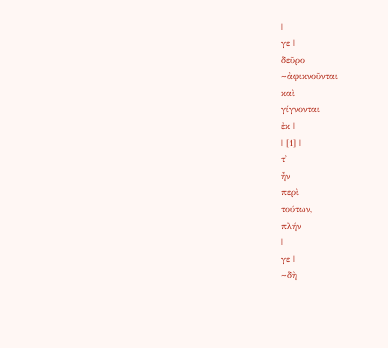|
γε |
δεῦρο
~ἀφικνοῦνται
καὶ
γίγνονται
ἐκ |
| [1] |
τ᾽
ἦν
περὶ
τούτων,
πλήν
|
γε |
~δὴ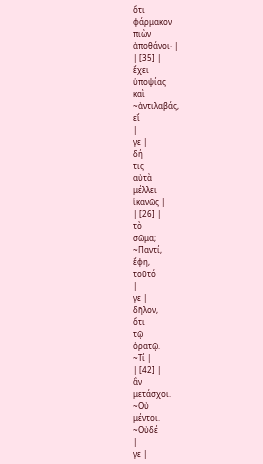ὅτι
φάρμακον
πιὼν
ἀποθάνοι· |
| [35] |
ἔχει
ὑποψίας
καὶ
~ἀντιλαβάς,
εἴ
|
γε |
δή
τις
αὐτὰ
μέλλει
ἱκανῶς |
| [26] |
τὸ
σῶμα;
~Παντί,
ἔφη,
τοῦτό
|
γε |
δῆλον,
ὅτι
τῷ
ὁρατῷ.
~Τί |
| [42] |
ἂν
μετάσχοι.
~Οὐ
μέντοι.
~Οὐδέ
|
γε |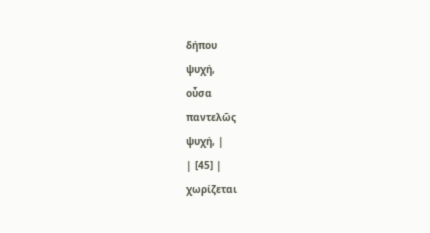δήπου
ψυχή,
οὖσα
παντελῶς
ψυχή, |
| [45] |
χωρίζεται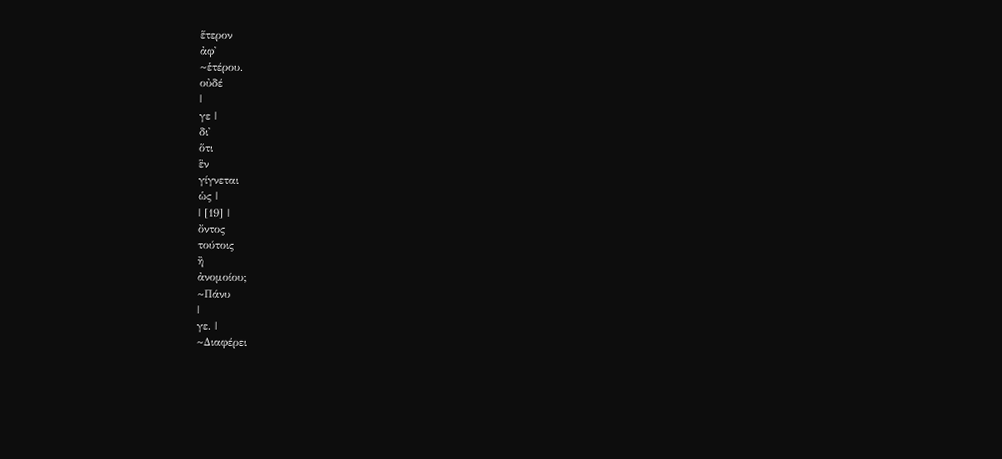ἕτερον
ἀφ᾽
~ἑτέρου.
οὐδέ
|
γε |
δι᾽
ὅτι
ἓν
γίγνεται
ὡς |
| [19] |
ὄντος
τούτοις
ἢ
ἀνομοίου;
~Πάνυ
|
γε. |
~Διαφέρει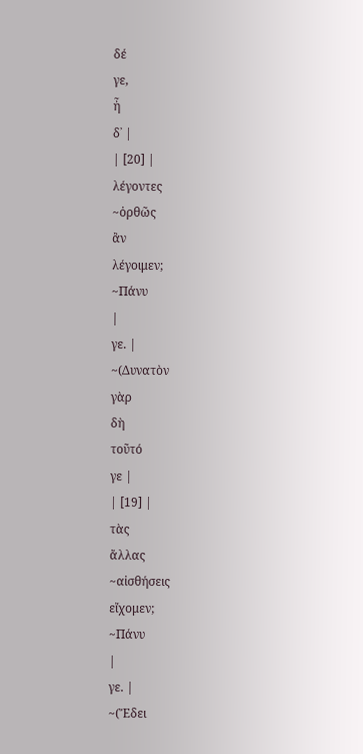δέ
γε,
ἦ
δ᾽ |
| [20] |
λέγοντες
~ὀρθῶς
ἂν
λέγοιμεν;
~Πάνυ
|
γε. |
~(Δυνατὸν
γὰρ
δὴ
τοῦτό
γε |
| [19] |
τὰς
ἄλλας
~αἰσθήσεις
εἴχομεν;
~Πάνυ
|
γε. |
~(Ἔδει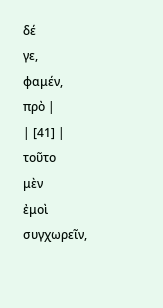δέ
γε,
φαμέν,
πρὸ |
| [41] |
τοῦτο
μὲν
ἐμοὶ
συγχωρεῖν,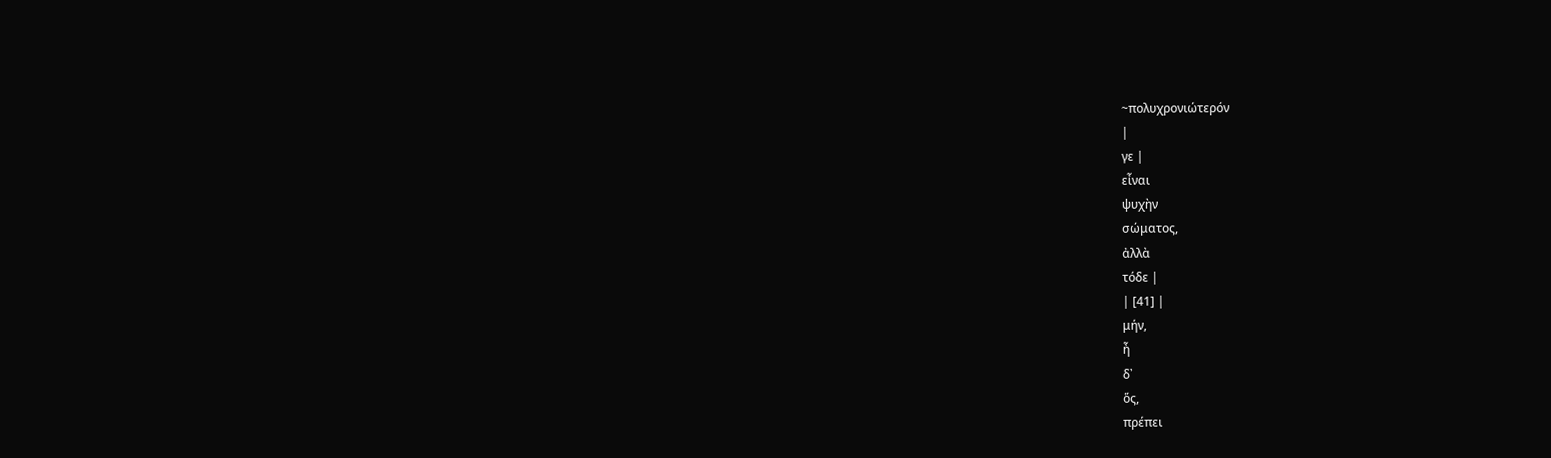~πολυχρονιώτερόν
|
γε |
εἶναι
ψυχὴν
σώματος,
ἀλλὰ
τόδε |
| [41] |
μήν,
ἦ
δ᾽
ὅς,
πρέπει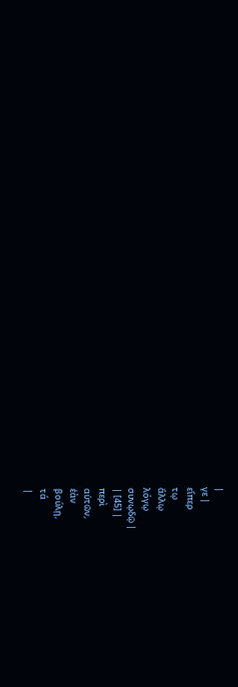|
γε |
εἴπερ
τῳ
ἄλλῳ
λόγῳ
συνῳδῷ |
| [45] |
περὶ
αὐτῶν,
ἐὰν
βούλῃ,
τά
|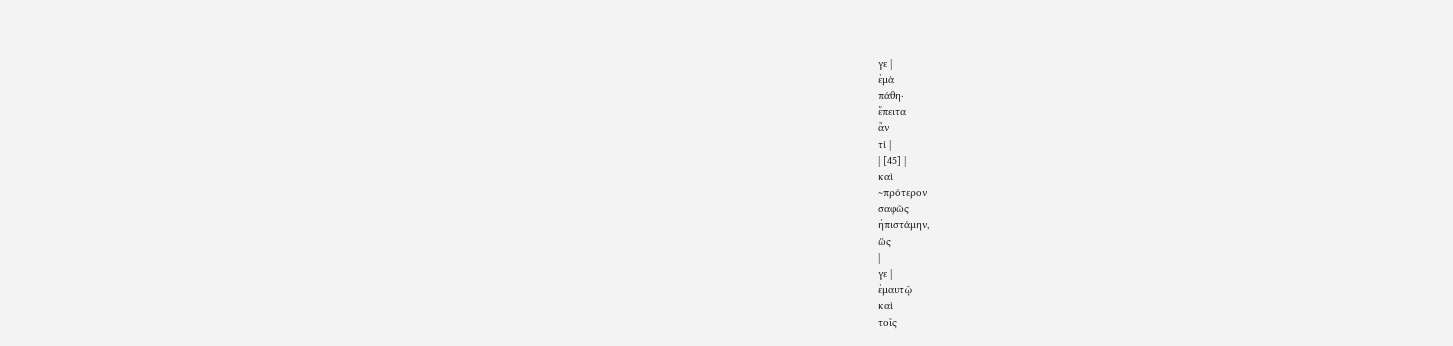γε |
ἐμὰ
πάθη·
ἔπειτα
ἄν
τί |
| [45] |
καὶ
~πρότερον
σαφῶς
ἠπιστάμην,
ὥς
|
γε |
ἐμαυτῷ
καὶ
τοῖς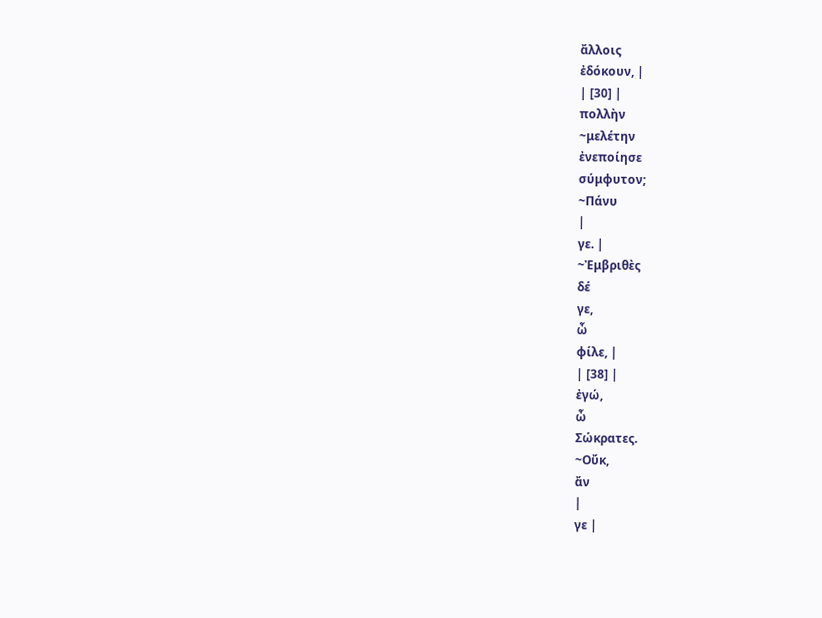ἄλλοις
ἐδόκουν, |
| [30] |
πολλὴν
~μελέτην
ἐνεποίησε
σύμφυτον;
~Πάνυ
|
γε. |
~Ἐμβριθὲς
δέ
γε,
ὦ
φίλε, |
| [38] |
ἐγώ,
ὦ
Σώκρατες.
~Οὔκ,
ἄν
|
γε |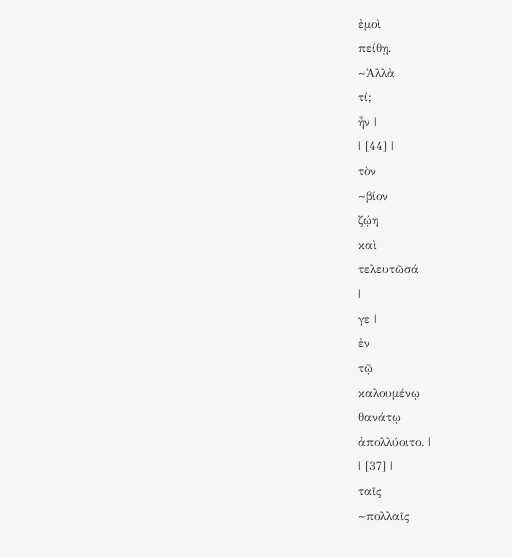ἐμοὶ
πείθῃ.
~Ἀλλὰ
τί;
ἦν |
| [44] |
τὸν
~βίον
ζῴη
καὶ
τελευτῶσά
|
γε |
ἐν
τῷ
καλουμένῳ
θανάτῳ
ἀπολλύοιτο. |
| [37] |
ταῖς
~πολλαῖς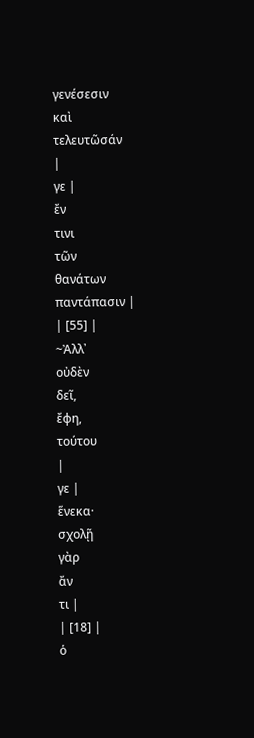γενέσεσιν
καὶ
τελευτῶσάν
|
γε |
ἔν
τινι
τῶν
θανάτων
παντάπασιν |
| [55] |
~Ἀλλ᾽
οὐδὲν
δεῖ,
ἔφη,
τούτου
|
γε |
ἕνεκα·
σχολῇ
γὰρ
ἄν
τι |
| [18] |
ὁ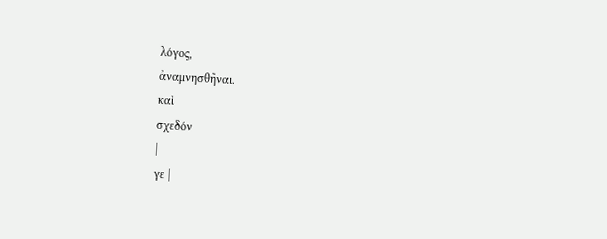λόγος,
ἀναμνησθῆναι.
καὶ
σχεδόν
|
γε |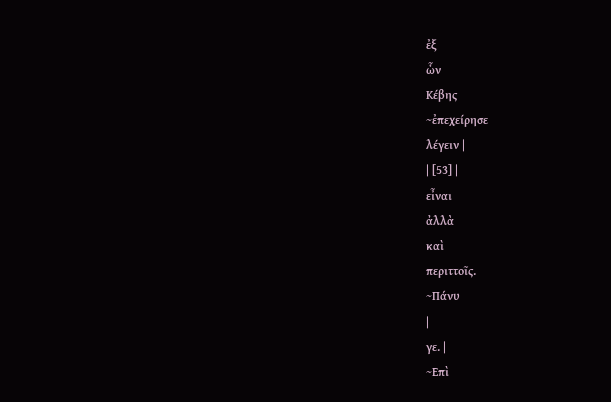ἐξ
ὧν
Κέβης
~ἐπεχείρησε
λέγειν |
| [53] |
εἶναι
ἀλλὰ
καὶ
περιττοῖς.
~Πάνυ
|
γε. |
~Επὶ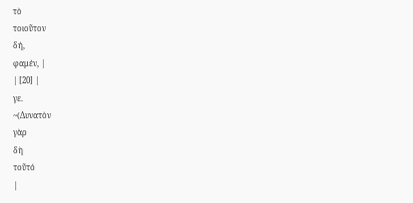τὸ
τοιοῦτον
δή,
φαμέν, |
| [20] |
γε.
~(Δυνατὸν
γὰρ
δὴ
τοῦτό
|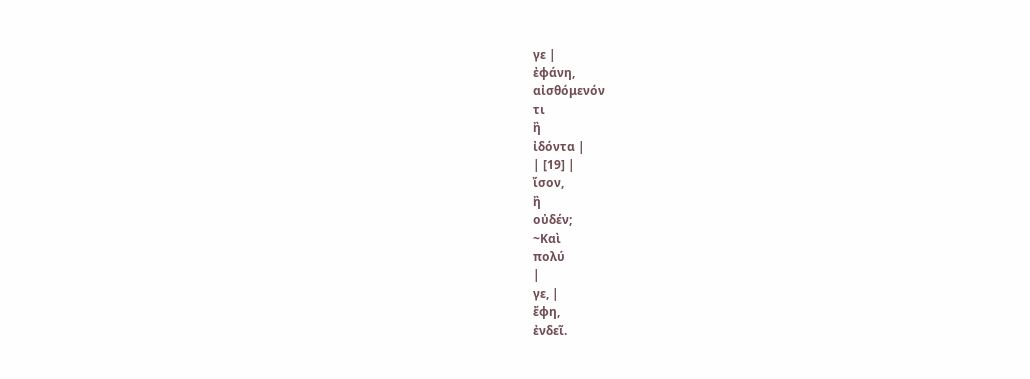γε |
ἐφάνη,
αἰσθόμενόν
τι
ἢ
ἰδόντα |
| [19] |
ἴσον,
ἢ
οὐδέν;
~Καὶ
πολύ
|
γε, |
ἔφη,
ἐνδεῖ.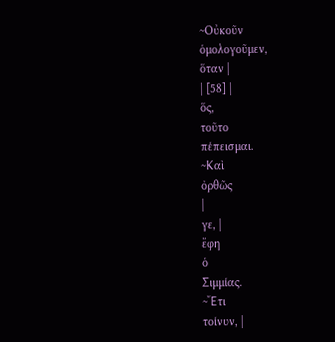~Οὐκοῦν
ὁμολογοῦμεν,
ὅταν |
| [58] |
ὅς,
τοῦτο
πέπεισμαι.
~Καὶ
ὀρθῶς
|
γε, |
ἔφη
ὁ
Σιμμίας.
~Ἔτι
τοίνυν, |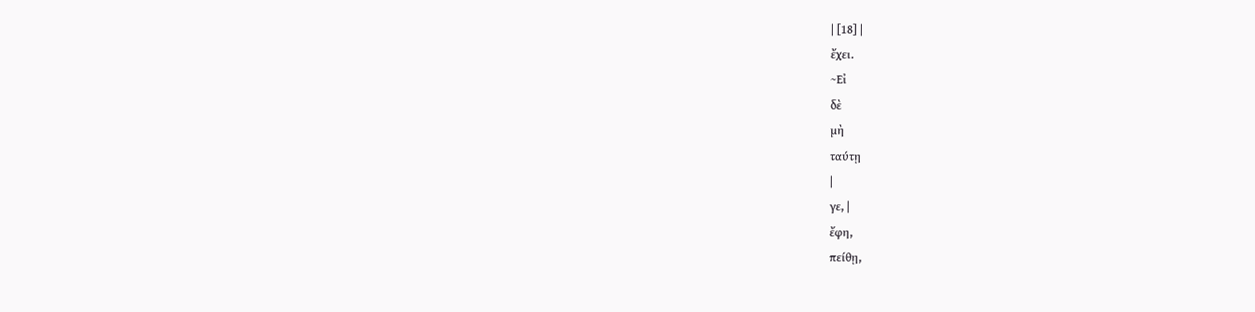| [18] |
ἔχει.
~Εἰ
δὲ
μὴ
ταύτῃ
|
γε, |
ἔφη,
πείθῃ,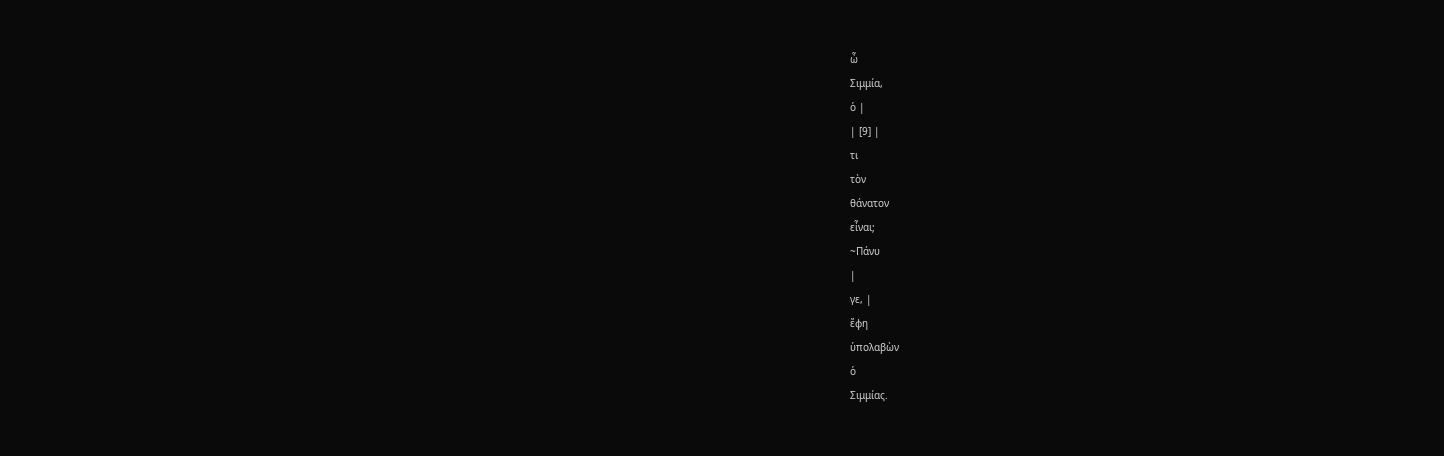ὦ
Σιμμία,
ὁ |
| [9] |
τι
τὸν
θάνατον
εἶναι;
~Πάνυ
|
γε, |
ἔφη
ὑπολαβὼν
ὁ
Σιμμίας.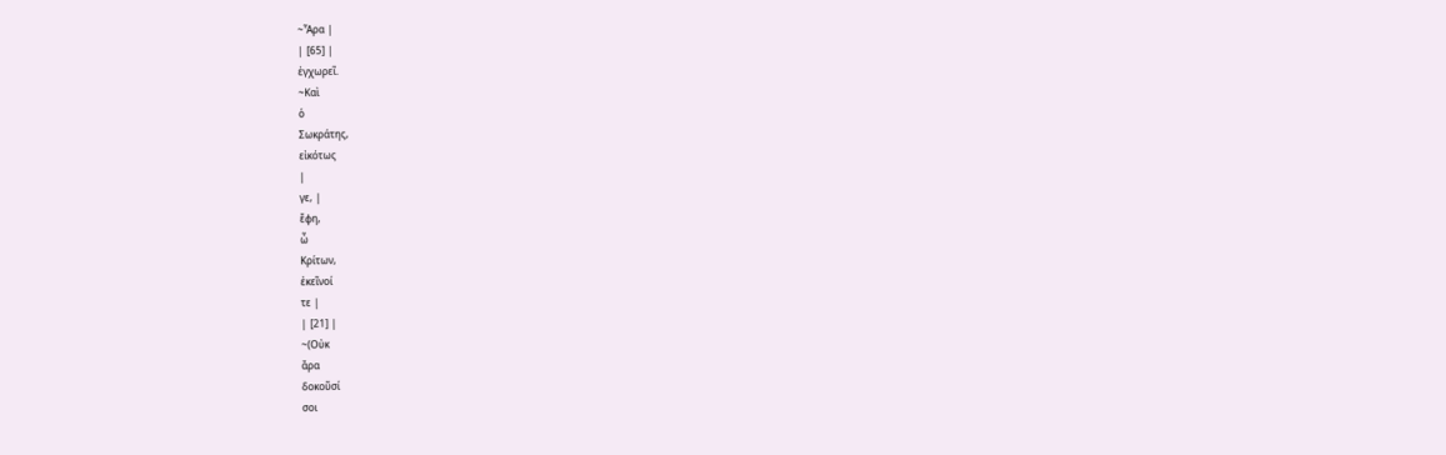~Ἆρα |
| [65] |
ἐγχωρεῖ.
~Καὶ
ὁ
Σωκράτης,
εἰκότως
|
γε, |
ἔφη,
ὦ
Κρίτων,
ἐκεῖνοί
τε |
| [21] |
~(Οὐκ
ἄρα
δοκοῦσί
σοι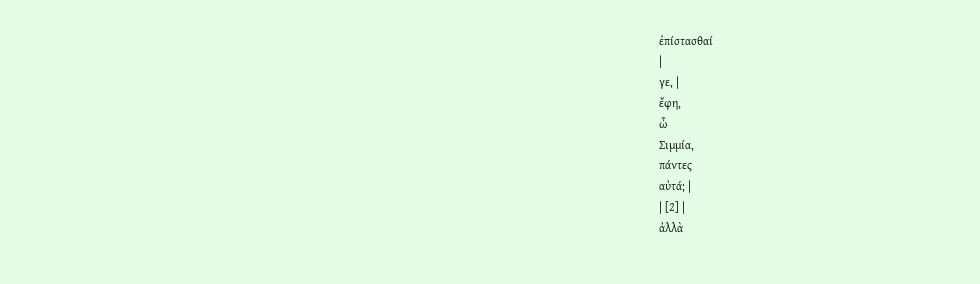ἐπίστασθαί
|
γε, |
ἔφη,
ὦ
Σιμμία,
πάντες
αὐτά; |
| [2] |
ἀλλὰ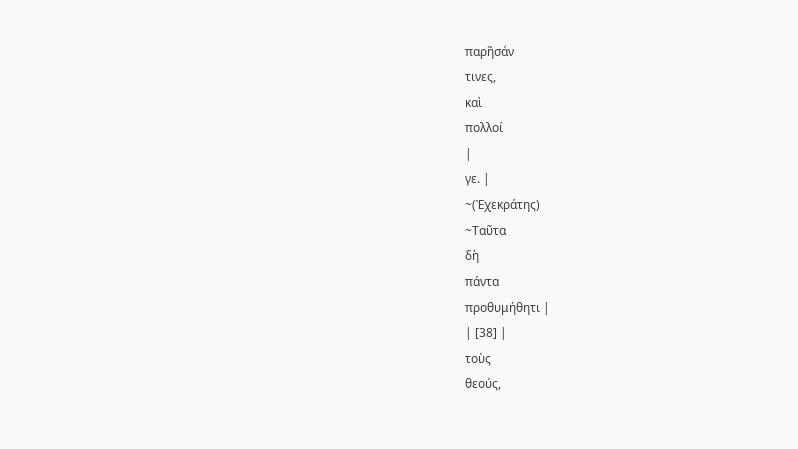παρῆσάν
τινες,
καὶ
πολλοί
|
γε. |
~(Ἐχεκράτης)
~Ταῦτα
δὴ
πάντα
προθυμήθητι |
| [38] |
τοὺς
θεούς,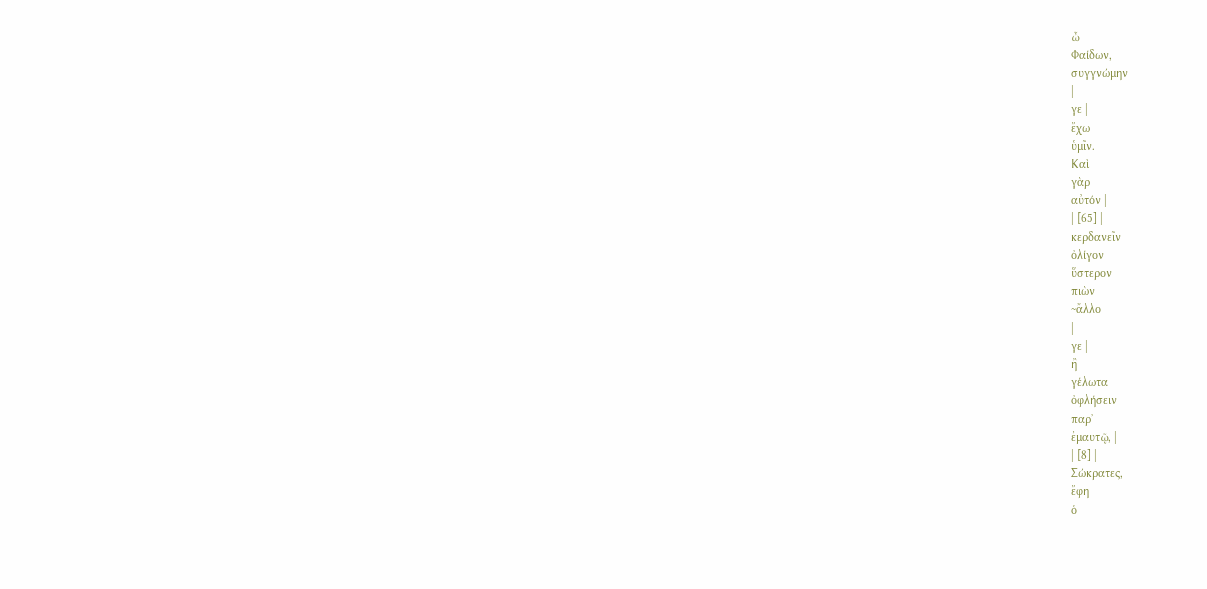ὦ
Φαίδων,
συγγνώμην
|
γε |
ἔχω
ὑμῖν.
Καὶ
γὰρ
αὐτόν |
| [65] |
κερδανεῖν
ὀλίγον
ὕστερον
πιὼν
~ἄλλο
|
γε |
ἢ
γέλωτα
ὀφλήσειν
παρ᾽
ἐμαυτῷ, |
| [8] |
Σώκρατες,
ἔφη
ὁ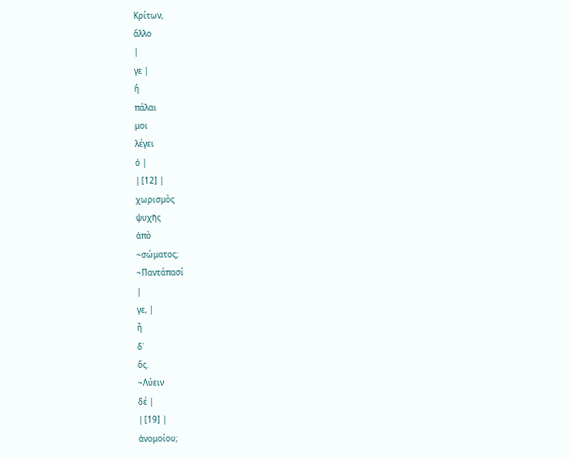Κρίτων,
ἄλλο
|
γε |
ἢ
πάλαι
μοι
λέγει
ὁ |
| [12] |
χωρισμὸς
ψυχῆς
ἀπὸ
~σώματος;
~Παντάπασί
|
γε, |
ἦ
δ᾽
ὅς.
~Λύειν
δέ |
| [19] |
ἀνομοίου;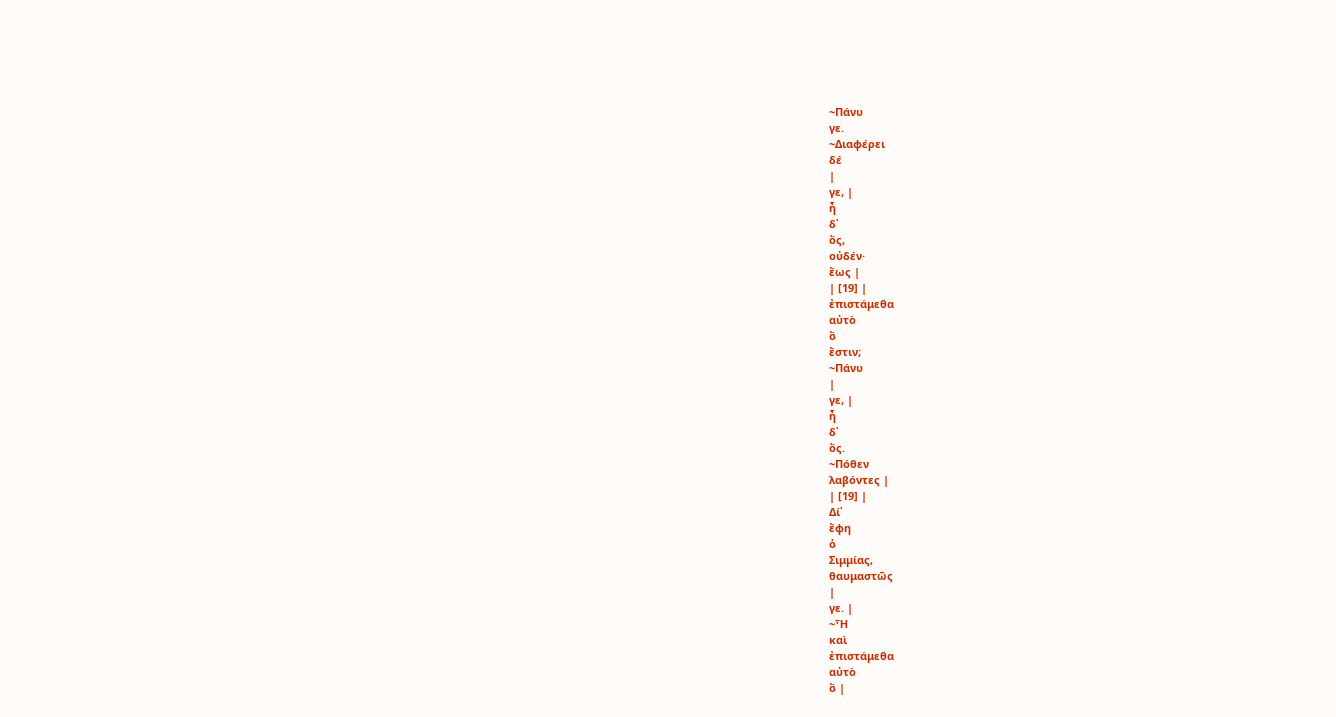~Πάνυ
γε.
~Διαφέρει
δέ
|
γε, |
ἦ
δ᾽
ὅς,
οὐδέν·
ἕως |
| [19] |
ἐπιστάμεθα
αὐτὸ
ὃ
ἔστιν;
~Πάνυ
|
γε, |
ἦ
δ᾽
ὅς.
~Πόθεν
λαβόντες |
| [19] |
Δί᾽
ἔφη
ὁ
Σιμμίας,
θαυμαστῶς
|
γε. |
~Ἦ
καὶ
ἐπιστάμεθα
αὐτὸ
ὃ |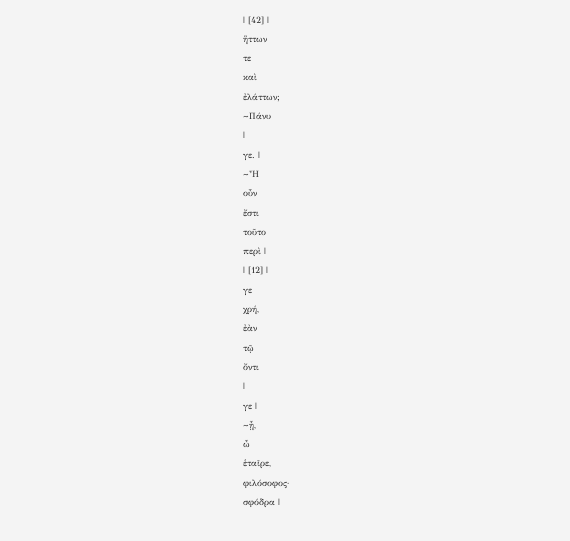| [42] |
ἥττων
τε
καὶ
ἐλάττων;
~Πάνυ
|
γε. |
~Ἦ
οὖν
ἔστι
τοῦτο
περὶ |
| [12] |
γε
χρή,
ἐὰν
τῷ
ὄντι
|
γε |
~ᾖ,
ὦ
ἑταῖρε,
φιλόσοφος·
σφόδρα |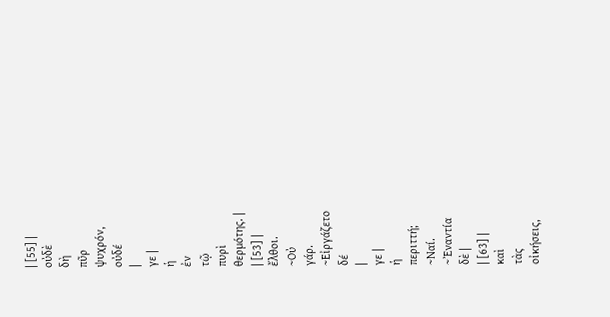| [55] |
οὐδὲ
δὴ
πῦρ
ψυχρόν,
οὐδέ
|
γε |
ἡ
ἐν
τῷ
πυρὶ
θερμότης. |
| [53] |
ἔλθοι.
~Οὐ
γάρ.
~Εἰργάζετο
δέ
|
γε |
ἡ
περιττή;
~Ναί.
~Ἐναντία
δὲ |
| [63] |
καὶ
τὰς
οἰκήσεις,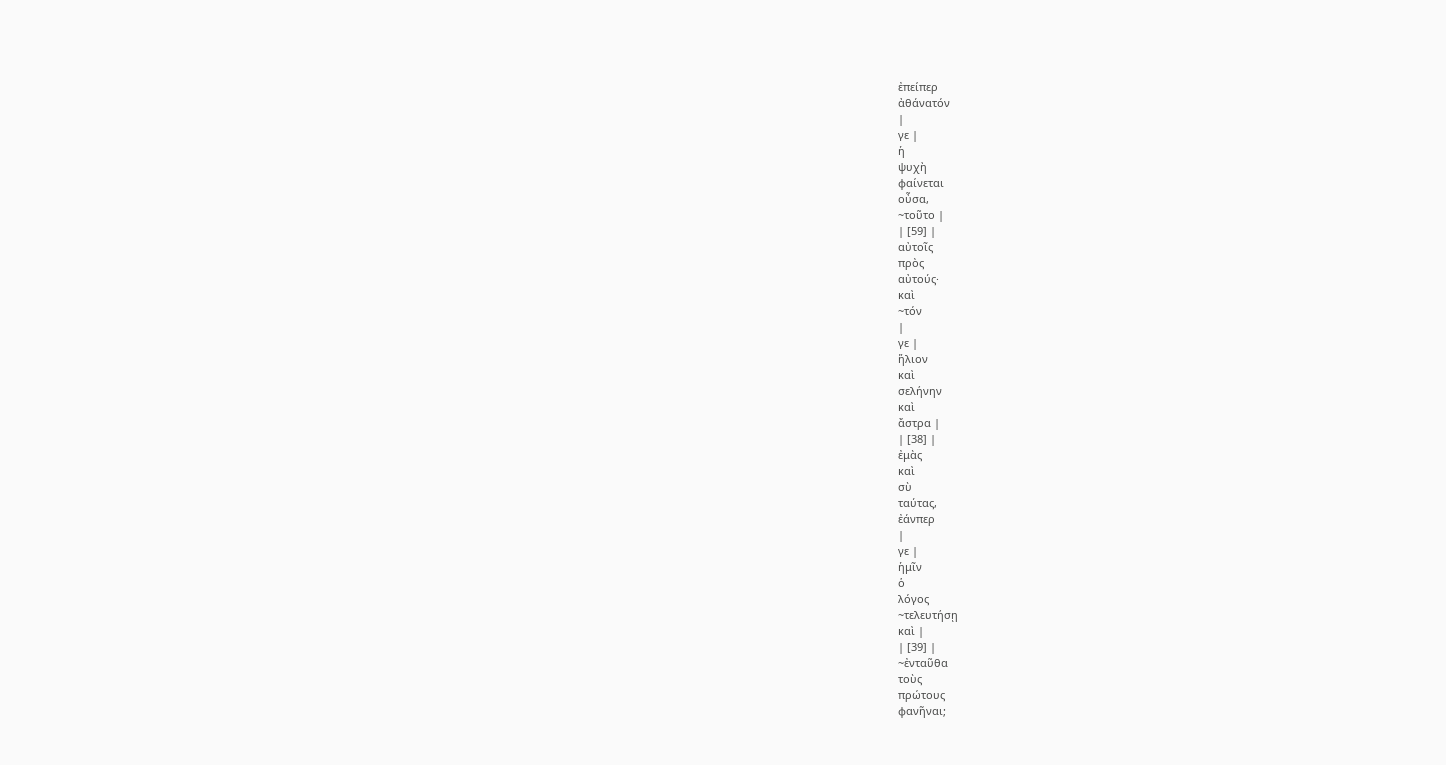ἐπείπερ
ἀθάνατόν
|
γε |
ἡ
ψυχὴ
φαίνεται
οὖσα,
~τοῦτο |
| [59] |
αὐτοῖς
πρὸς
αὐτούς·
καὶ
~τόν
|
γε |
ἥλιον
καὶ
σελήνην
καὶ
ἄστρα |
| [38] |
ἐμὰς
καὶ
σὺ
ταύτας,
ἐάνπερ
|
γε |
ἡμῖν
ὁ
λόγος
~τελευτήσῃ
καὶ |
| [39] |
~ἐνταῦθα
τοὺς
πρώτους
φανῆναι;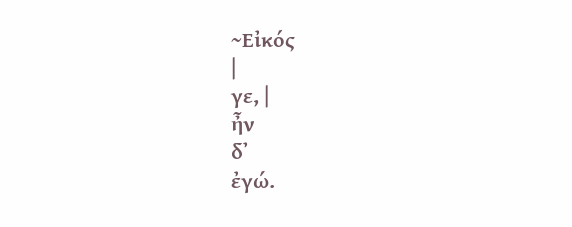~Εἰκός
|
γε, |
ἦν
δ᾽
ἐγώ.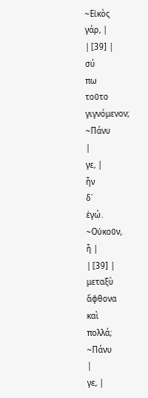~Εἰκὸς
γάρ, |
| [39] |
σύ
πω
τοῦτο
γιγνόμενον;
~Πάνυ
|
γε, |
ἦν
δ᾽
ἐγώ.
~Οὐκοῦν,
ἦ |
| [39] |
μεταξὺ
ἄφθονα
καὶ
πολλά;
~Πάνυ
|
γε, |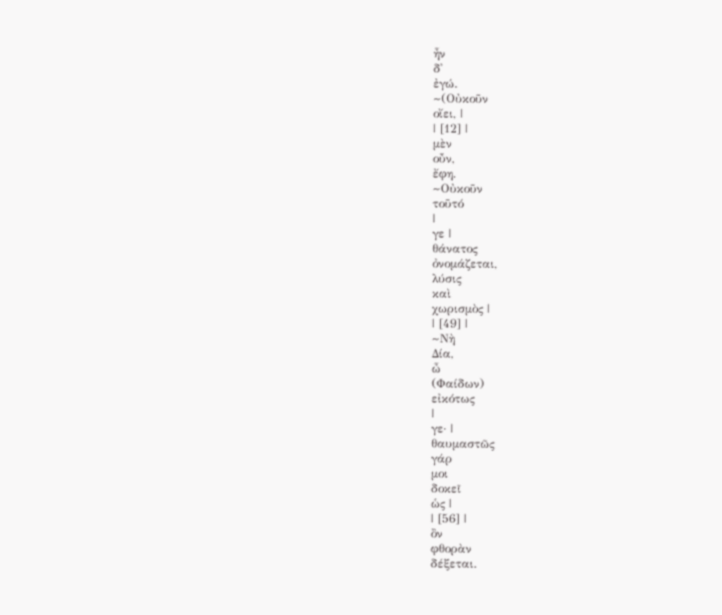ἦν
δ᾽
ἐγώ.
~(Οὐκοῦν
οἴει, |
| [12] |
μὲν
οὖν,
ἔφη.
~Οὐκοῦν
τοῦτό
|
γε |
θάνατος
ὀνομάζεται,
λύσις
καὶ
χωρισμὸς |
| [49] |
~Νὴ
Δία,
ὦ
(Φαίδων)
εἰκότως
|
γε· |
θαυμαστῶς
γάρ
μοι
δοκεῖ
ὡς |
| [56] |
ὂν
φθορὰν
δέξεται.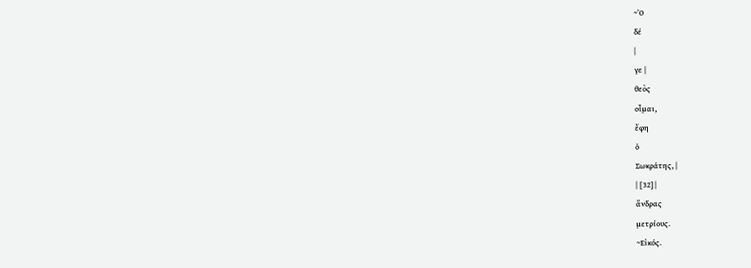~Ὁ
δέ
|
γε |
θεὸς
οἶμαι,
ἔφη
ὁ
Σωκράτης, |
| [32] |
ἄνδρας
μετρίους.
~Εἰκός.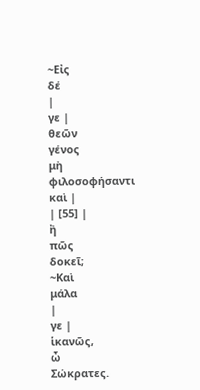~Εἰς
δέ
|
γε |
θεῶν
γένος
μὴ
φιλοσοφήσαντι
καὶ |
| [55] |
ἢ
πῶς
δοκεῖ;
~Καὶ
μάλα
|
γε |
ἱκανῶς,
ὦ
Σώκρατες.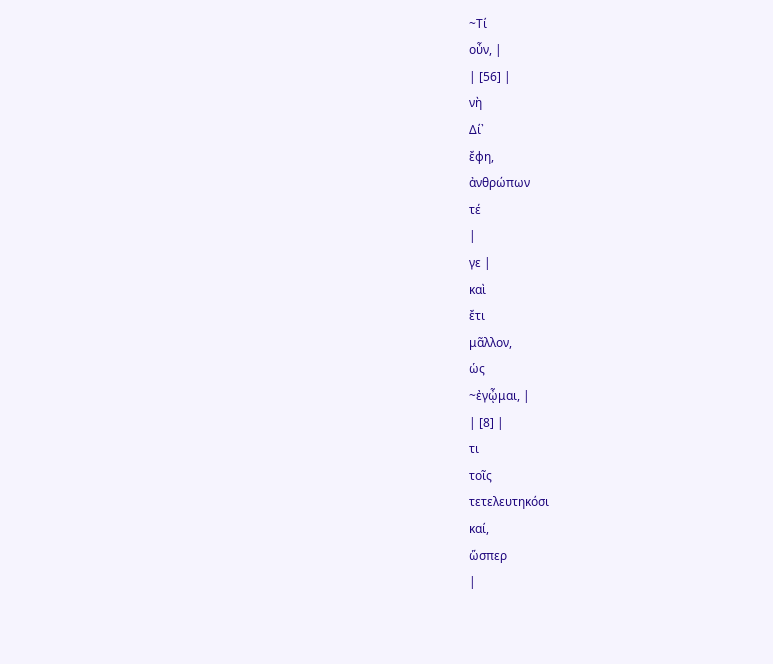~Τί
οὖν, |
| [56] |
νὴ
Δί᾽
ἔφη,
ἀνθρώπων
τέ
|
γε |
καὶ
ἔτι
μᾶλλον,
ὡς
~ἐγᾦμαι, |
| [8] |
τι
τοῖς
τετελευτηκόσι
καί,
ὥσπερ
|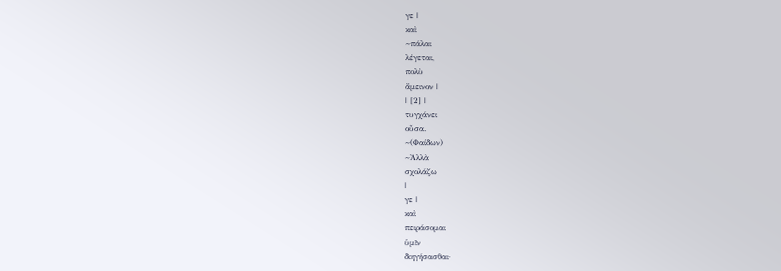γε |
καὶ
~πάλαι
λέγεται,
πολὺ
ἄμεινον |
| [2] |
τυγχάνει
οὖσα.
~(Φαίδων)
~Ἀλλὰ
σχολάζω
|
γε |
καὶ
πειράσομαι
ὑμῖν
διηγήσασθαι·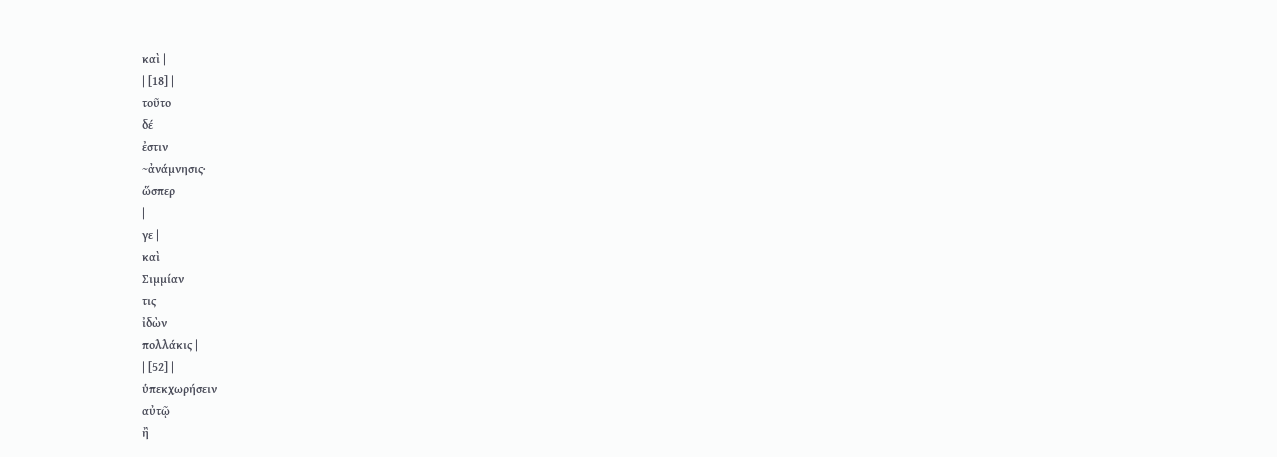καὶ |
| [18] |
τοῦτο
δέ
ἐστιν
~ἀνάμνησις·
ὥσπερ
|
γε |
καὶ
Σιμμίαν
τις
ἰδὼν
πολλάκις |
| [52] |
ὑπεκχωρήσειν
αὐτῷ
ἢ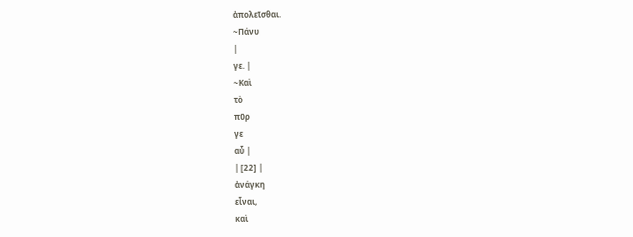ἀπολεῖσθαι.
~Πάνυ
|
γε. |
~Καὶ
τὸ
πῦρ
γε
αὖ |
| [22] |
ἀνάγκη
εἶναι,
καὶ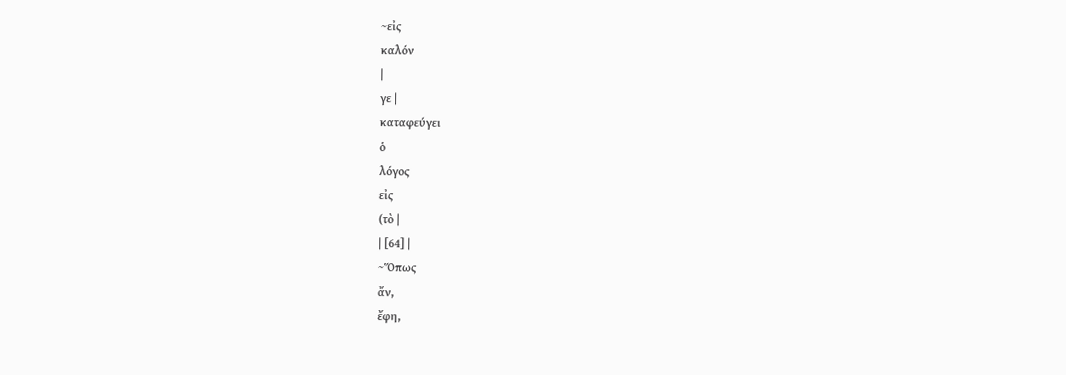~εἰς
καλόν
|
γε |
καταφεύγει
ὁ
λόγος
εἰς
(τὸ |
| [64] |
~Ὅπως
ἄν,
ἔφη,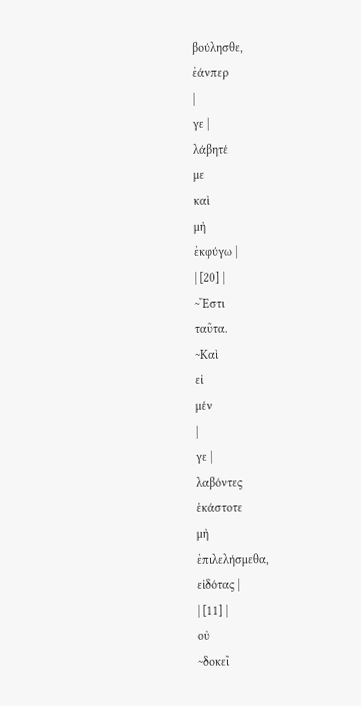βούλησθε,
ἐάνπερ
|
γε |
λάβητέ
με
καὶ
μὴ
ἐκφύγω |
| [20] |
~Ἔστι
ταῦτα.
~Καὶ
εἰ
μέν
|
γε |
λαβόντες
ἑκάστοτε
μὴ
ἐπιλελήσμεθα,
εἰδότας |
| [11] |
οὐ
~δοκεῖ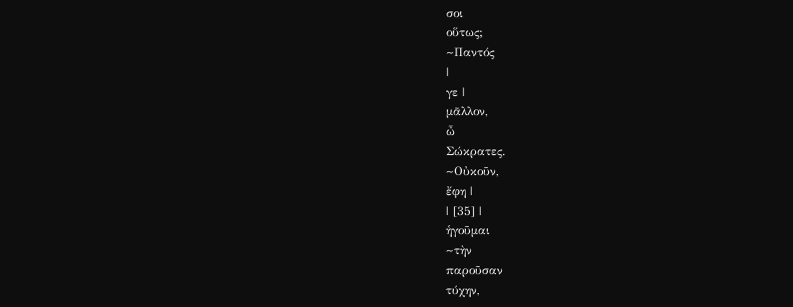σοι
οὕτως;
~Παντός
|
γε |
μᾶλλον,
ὦ
Σώκρατες.
~Οὐκοῦν,
ἔφη |
| [35] |
ἡγοῦμαι
~τὴν
παροῦσαν
τύχην,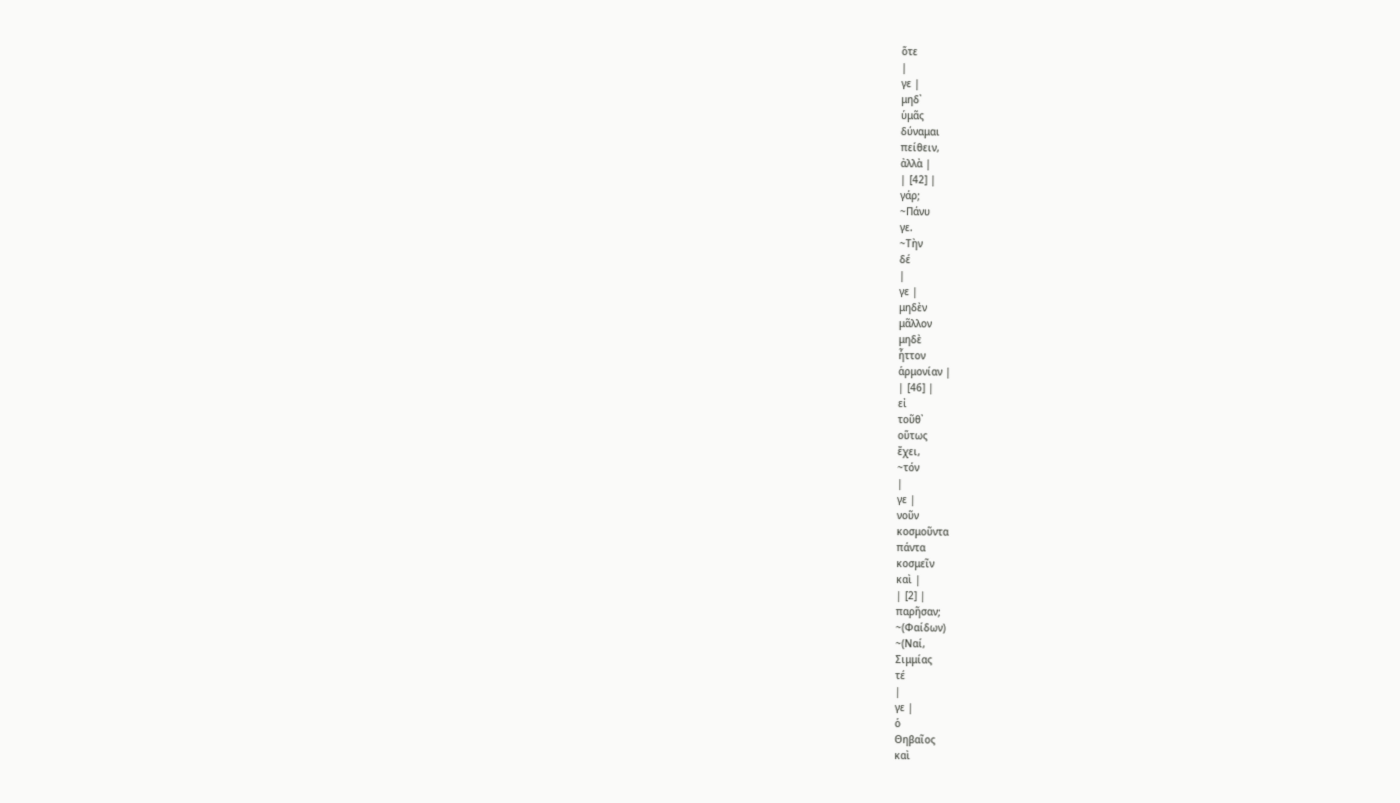ὅτε
|
γε |
μηδ᾽
ὑμᾶς
δύναμαι
πείθειν,
ἀλλὰ |
| [42] |
γάρ;
~Πάνυ
γε.
~Τὴν
δέ
|
γε |
μηδὲν
μᾶλλον
μηδὲ
ἧττον
ἁρμονίαν |
| [46] |
εἰ
τοῦθ᾽
οὕτως
ἔχει,
~τόν
|
γε |
νοῦν
κοσμοῦντα
πάντα
κοσμεῖν
καὶ |
| [2] |
παρῆσαν;
~(Φαίδων)
~(Ναί,
Σιμμίας
τέ
|
γε |
ὁ
Θηβαῖος
καὶ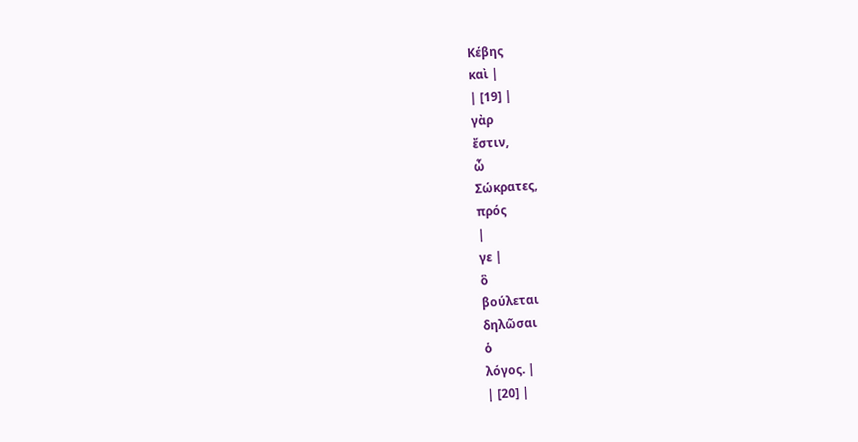Κέβης
καὶ |
| [19] |
γὰρ
ἔστιν,
ὦ
Σώκρατες,
πρός
|
γε |
ὃ
βούλεται
δηλῶσαι
ὁ
λόγος. |
| [20] |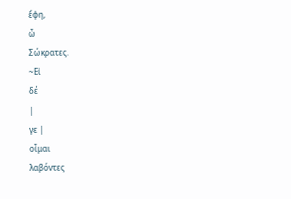ἔφη,
ὦ
Σώκρατες.
~Εἰ
δέ
|
γε |
οἶμαι
λαβόντες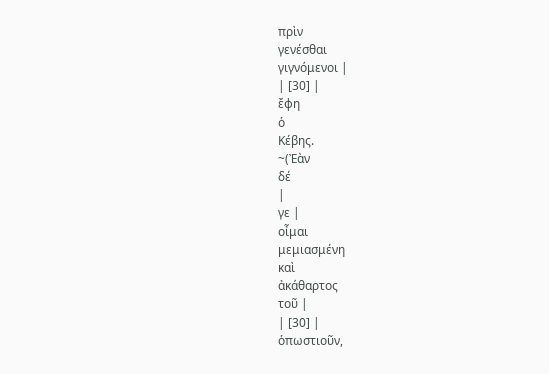πρὶν
γενέσθαι
γιγνόμενοι |
| [30] |
ἔφη
ὁ
Κέβης.
~(Ἐὰν
δέ
|
γε |
οἶμαι
μεμιασμένη
καὶ
ἀκάθαρτος
τοῦ |
| [30] |
ὁπωστιοῦν,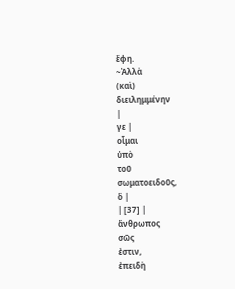ἔφη.
~Ἀλλὰ
(καὶ)
διειλημμένην
|
γε |
οἶμαι
ὑπὸ
τοῦ
σωματοειδοῦς,
ὃ |
| [37] |
ἄνθρωπος
σῶς
ἐστιν,
ἐπειδὴ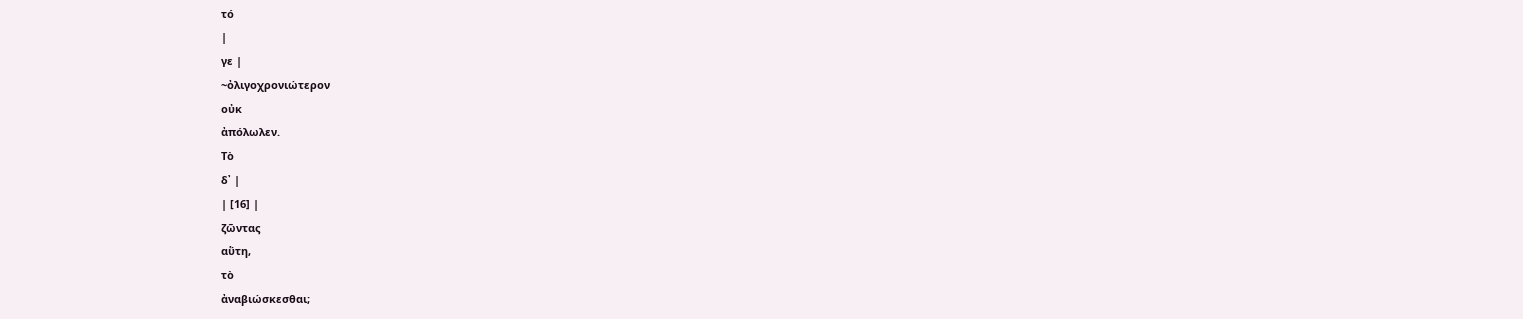τό
|
γε |
~ὀλιγοχρονιώτερον
οὐκ
ἀπόλωλεν.
Τὸ
δ᾽ |
| [16] |
ζῶντας
αὕτη,
τὸ
ἀναβιώσκεσθαι;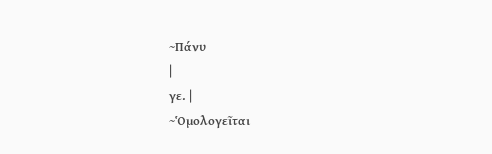~Πάνυ
|
γε. |
~Ὁμολογεῖται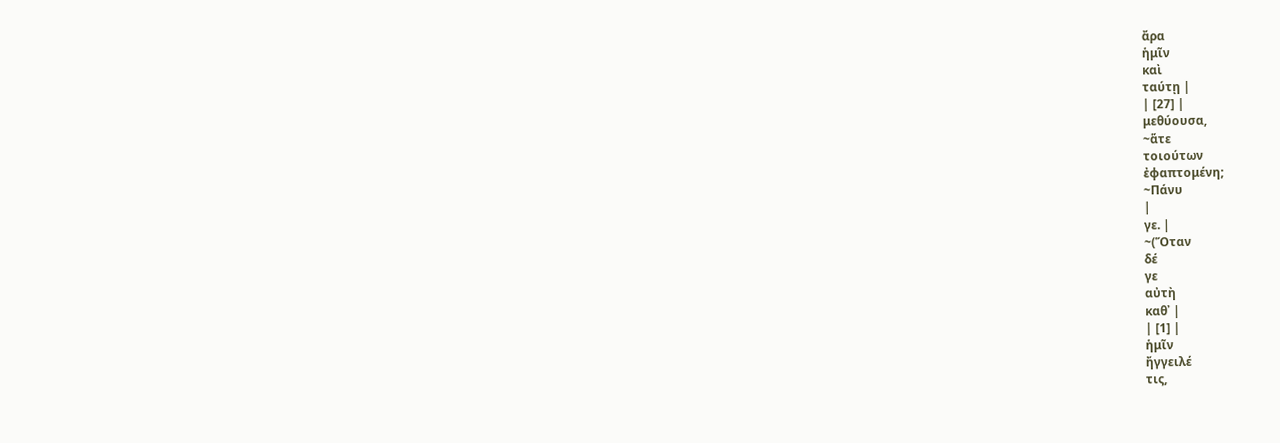ἄρα
ἡμῖν
καὶ
ταύτῃ |
| [27] |
μεθύουσα,
~ἅτε
τοιούτων
ἐφαπτομένη;
~Πάνυ
|
γε. |
~(Ὅταν
δέ
γε
αὐτὴ
καθ᾽ |
| [1] |
ἡμῖν
ἤγγειλέ
τις,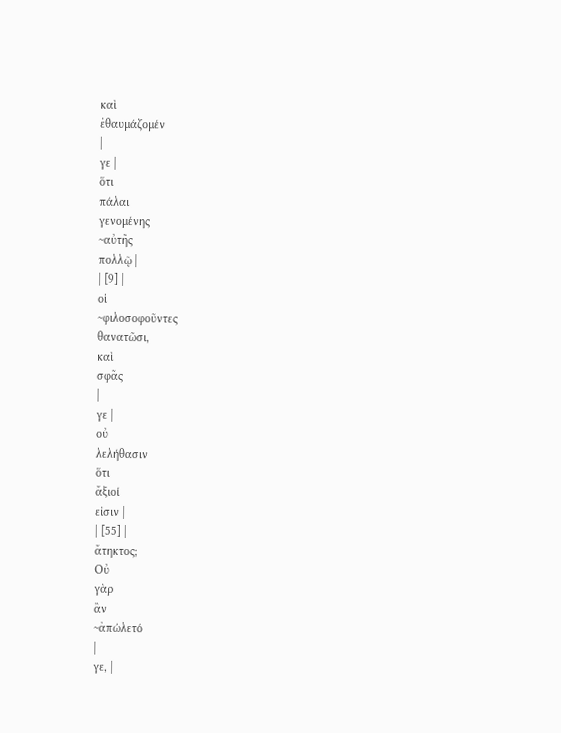καὶ
ἐθαυμάζομέν
|
γε |
ὅτι
πάλαι
γενομένης
~αὐτῆς
πολλῷ |
| [9] |
οἱ
~φιλοσοφοῦντες
θανατῶσι,
καὶ
σφᾶς
|
γε |
οὐ
λελήθασιν
ὅτι
ἄξιοί
εἰσιν |
| [55] |
ἄτηκτος;
Οὐ
γὰρ
ἂν
~ἀπώλετό
|
γε, |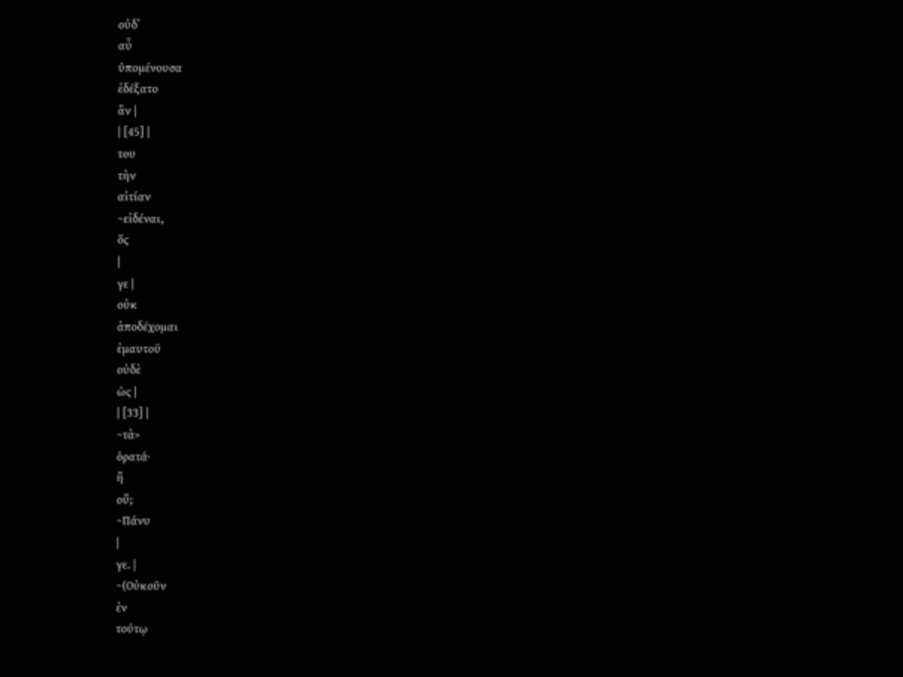οὐδ᾽
αὖ
ὑπομένουσα
ἐδέξατο
ἂν |
| [45] |
του
τὴν
αἰτίαν
~εἰδέναι,
ὅς
|
γε |
οὐκ
ἀποδέχομαι
ἐμαυτοῦ
οὐδὲ
ὡς |
| [33] |
~τὰ>
ὁρατά·
ἢ
οὔ;
~Πάνυ
|
γε. |
~(Οὐκοῦν
ἐν
τούτῳ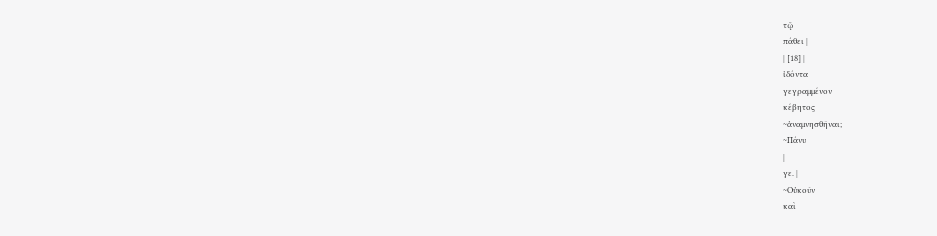τῷ
πάθει |
| [18] |
ἰδόντα
γεγραμμένον
κέβητος
~ἀναμνησθῆναι;
~Πάνυ
|
γε. |
~Οὐκοῦν
καὶ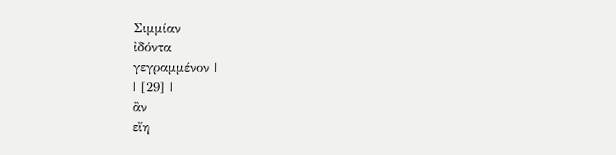Σιμμίαν
ἰδόντα
γεγραμμένον |
| [29] |
ἂν
εἴη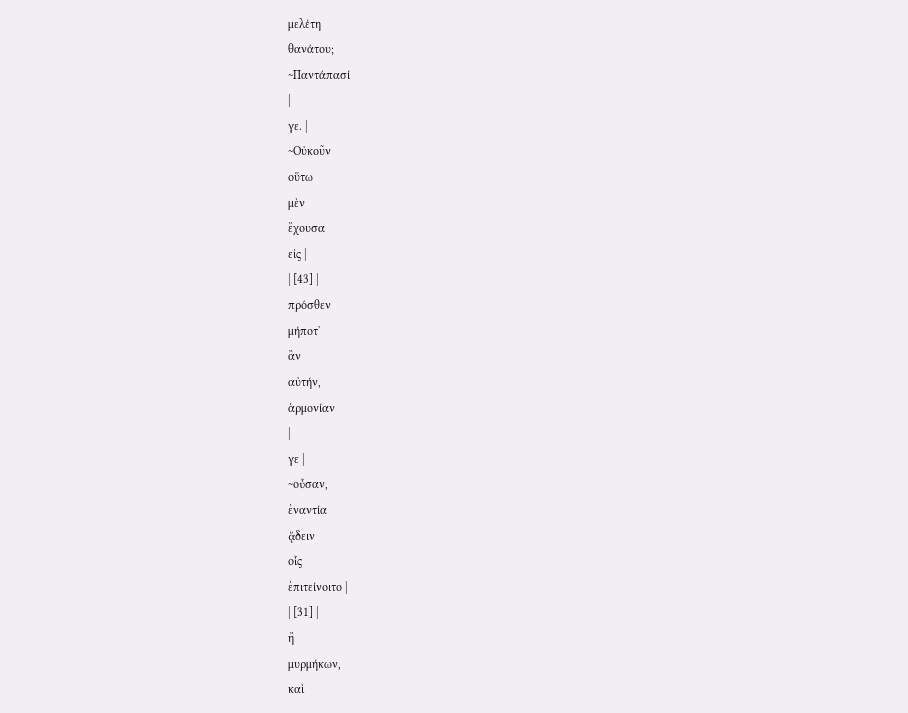μελέτη
θανάτου;
~Παντάπασί
|
γε. |
~Οὐκοῦν
οὕτω
μὲν
ἔχουσα
εἰς |
| [43] |
πρόσθεν
μήποτ᾽
ἂν
αὐτήν,
ἁρμονίαν
|
γε |
~οὖσαν,
ἐναντία
ᾄδειν
οἷς
ἐπιτείνοιτο |
| [31] |
ἢ
μυρμήκων,
καὶ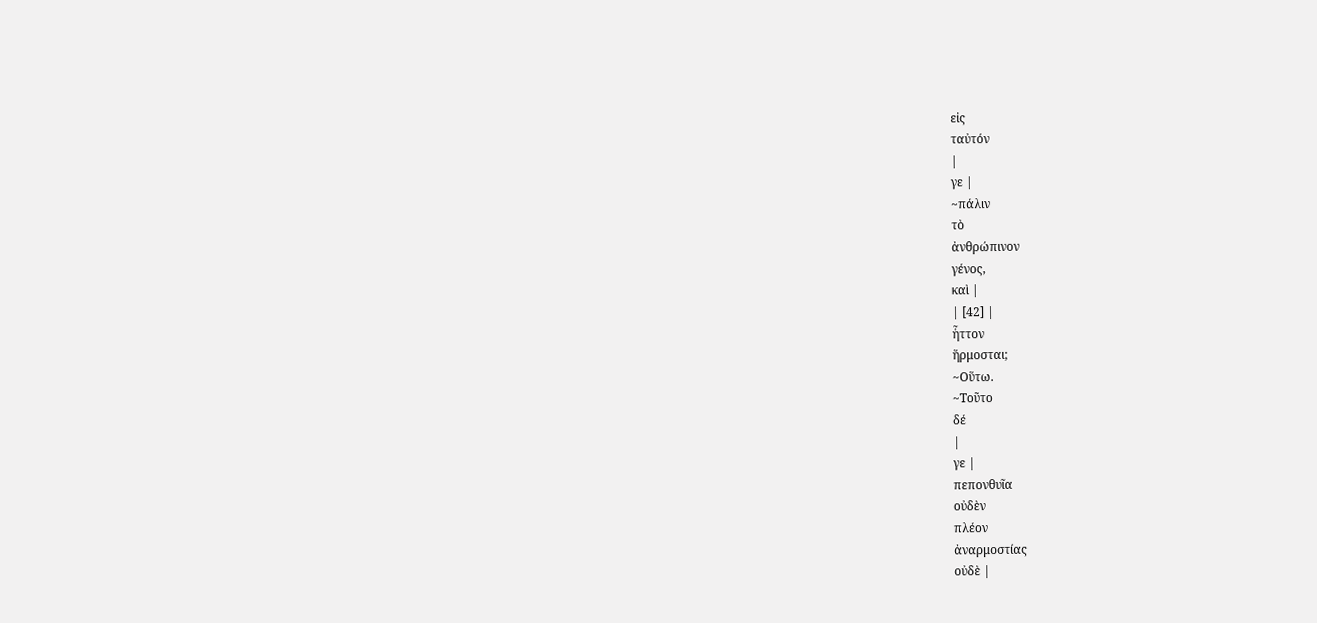εἰς
ταὐτόν
|
γε |
~πάλιν
τὸ
ἀνθρώπινον
γένος,
καὶ |
| [42] |
ἧττον
ἥρμοσται;
~Οὕτω.
~Τοῦτο
δέ
|
γε |
πεπονθυῖα
οὐδὲν
πλέον
ἀναρμοστίας
οὐδὲ |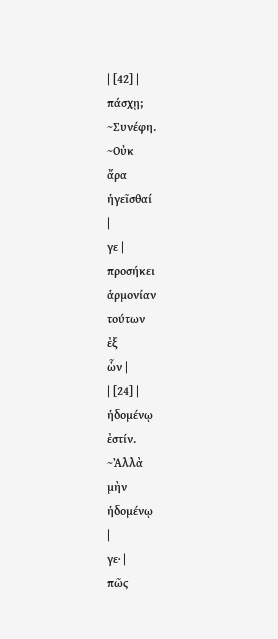| [42] |
πάσχῃ;
~Συνέφη.
~Οὐκ
ἄρα
ἡγεῖσθαί
|
γε |
προσήκει
ἁρμονίαν
τούτων
ἐξ
ὧν |
| [24] |
ἡδομένῳ
ἐστίν.
~Ἀλλὰ
μὴν
ἡδομένῳ
|
γε· |
πῶς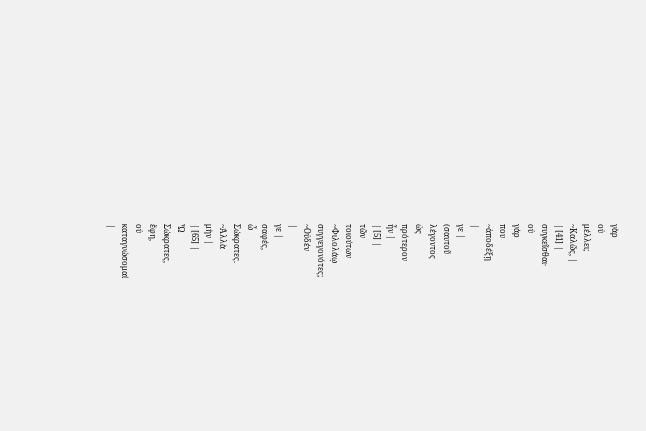γὰρ
οὐ
μέλλει;
~Καλῶς, |
| [41] |
συγκεῖσθαι·
οὐ
γάρ
που
~ἀποδέξῃ
|
γε |
(σαυτοῦ
λέγοντος
ὡς
πρότερον
ἦν |
| [5] |
τῶν
τοιούτων
~Φιλολάῳ
συγγεγονότες;
~Οὐδέν
|
γε |
σαφές,
ὦ
Σώκρατες.
~Ἀλλὰ
μὴν |
| [65] |
Ὦ
Σώκρατες,
ἔφη,
οὐ
καταγνώσομαί
|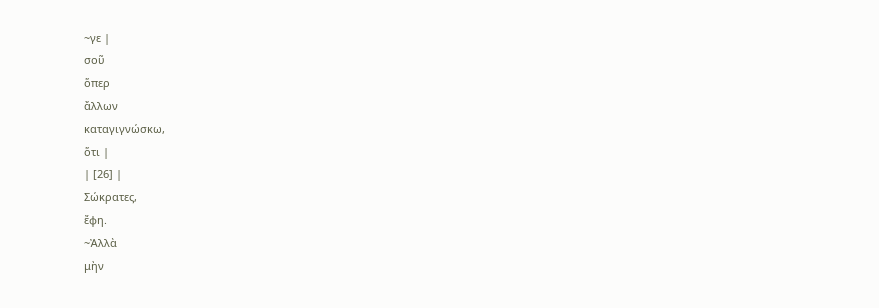~γε |
σοῦ
ὅπερ
ἄλλων
καταγιγνώσκω,
ὅτι |
| [26] |
Σώκρατες,
ἔφη.
~Ἀλλὰ
μὴν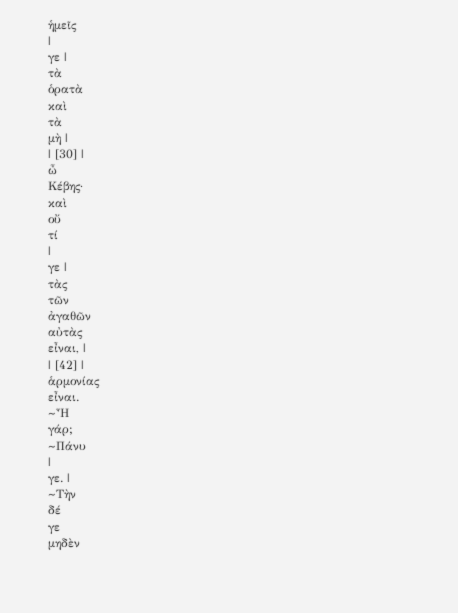ἡμεῖς
|
γε |
τὰ
ὁρατὰ
καὶ
τὰ
μὴ |
| [30] |
ὦ
Κέβης·
καὶ
οὔ
τί
|
γε |
τὰς
τῶν
ἀγαθῶν
αὐτὰς
εἶναι, |
| [42] |
ἁρμονίας
εἶναι.
~Ἦ
γάρ;
~Πάνυ
|
γε. |
~Τὴν
δέ
γε
μηδὲν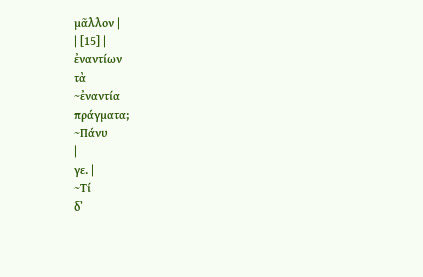μᾶλλον |
| [15] |
ἐναντίων
τὰ
~ἐναντία
πράγματα;
~Πάνυ
|
γε. |
~Τί
δ᾽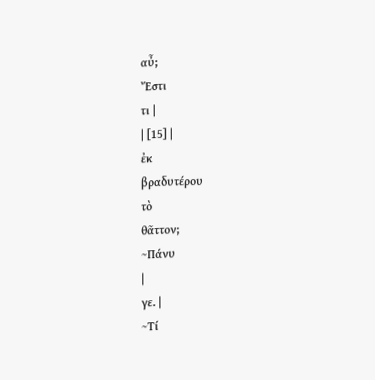αὖ;
Ἔστι
τι |
| [15] |
ἐκ
βραδυτέρου
τὸ
θᾶττον;
~Πάνυ
|
γε. |
~Τί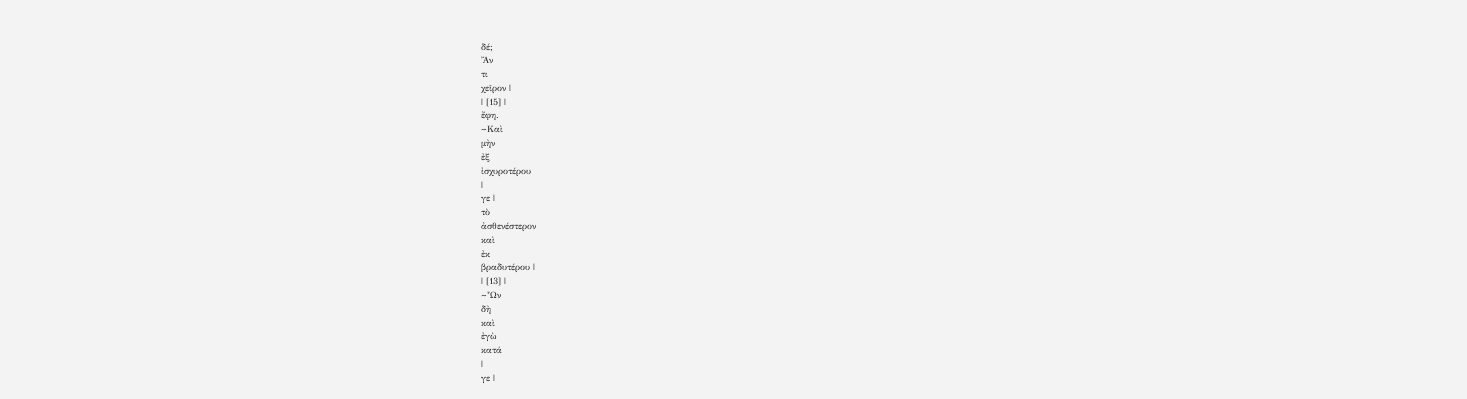δέ;
Ἄν
τι
χεῖρον |
| [15] |
ἔφη.
~Καὶ
μὴν
ἐξ
ἰσχυροτέρου
|
γε |
τὸ
ἀσθενέστερον
καὶ
ἐκ
βραδυτέρου |
| [13] |
~Ὧν
δὴ
καὶ
ἐγὼ
κατά
|
γε |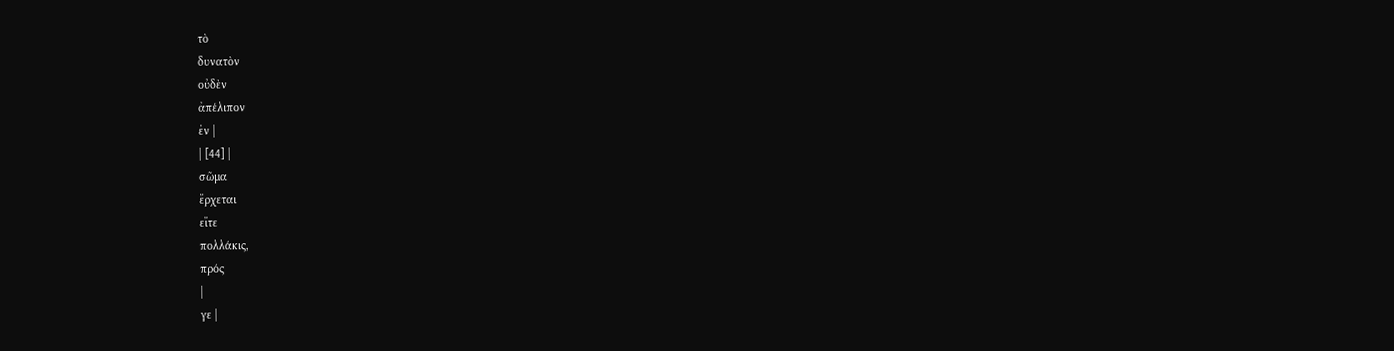τὸ
δυνατὸν
οὐδὲν
ἀπέλιπον
ἐν |
| [44] |
σῶμα
ἔρχεται
εἴτε
πολλάκις,
πρός
|
γε |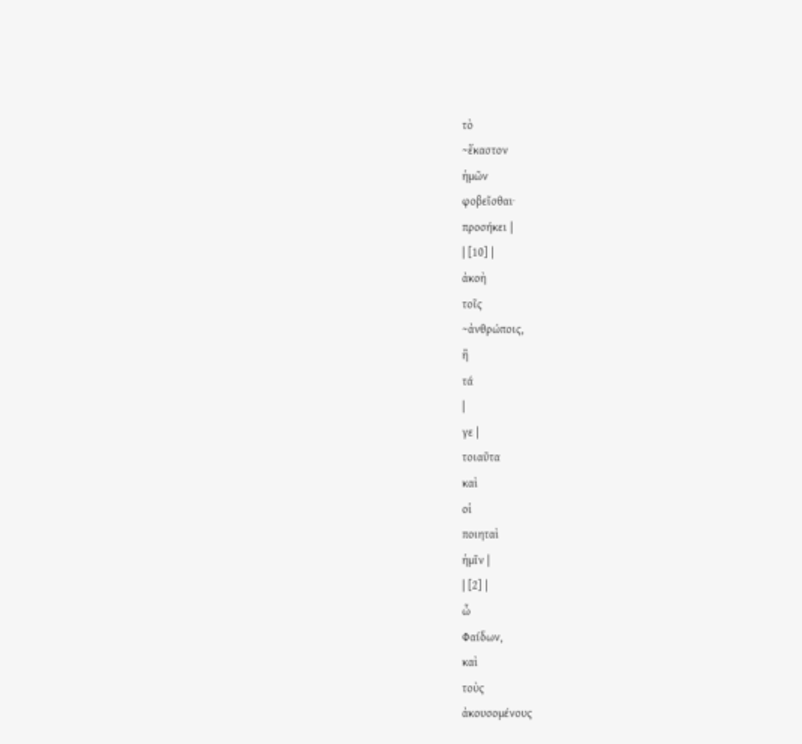τὸ
~ἕκαστον
ἡμῶν
φοβεῖσθαι·
προσήκει |
| [10] |
ἀκοὴ
τοῖς
~ἀνθρώποις,
ἢ
τά
|
γε |
τοιαῦτα
καὶ
οἱ
ποιηταὶ
ἡμῖν |
| [2] |
ὦ
Φαίδων,
καὶ
τοὺς
ἀκουσομένους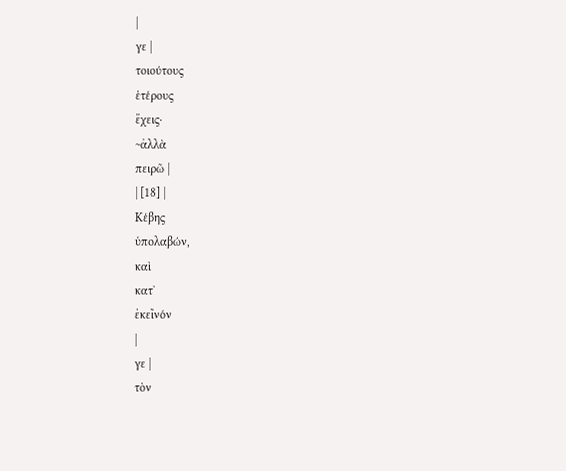|
γε |
τοιούτους
ἑτέρους
ἔχεις·
~ἀλλὰ
πειρῶ |
| [18] |
Κέβης
ὑπολαβών,
καὶ
κατ᾽
ἐκεῖνόν
|
γε |
τὸν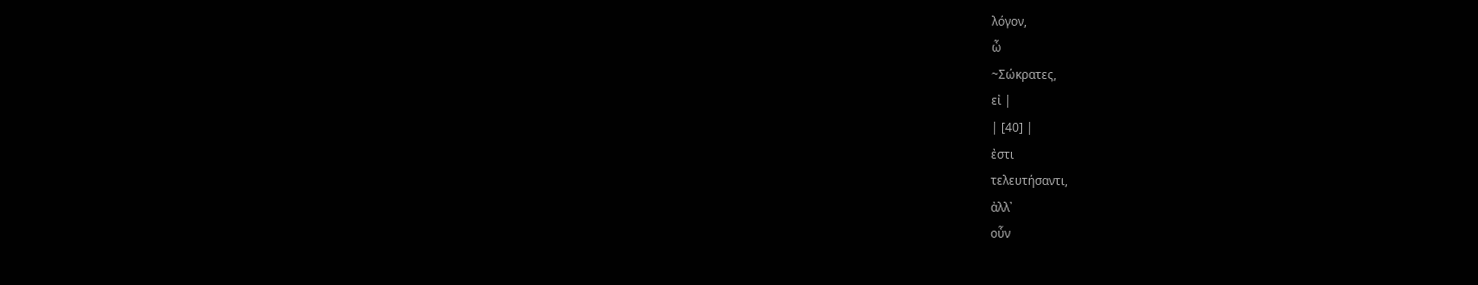λόγον,
ὦ
~Σώκρατες,
εἰ |
| [40] |
ἐστι
τελευτήσαντι,
ἀλλ᾽
οὖν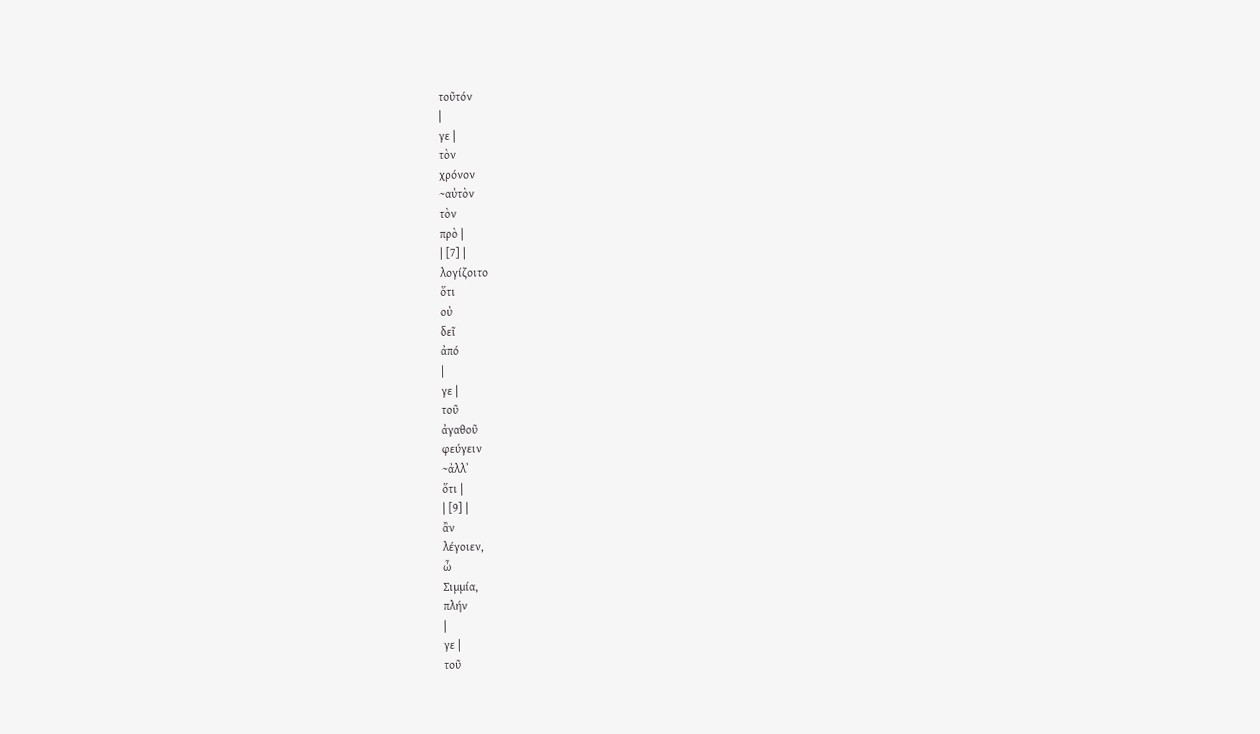τοῦτόν
|
γε |
τὸν
χρόνον
~αὐτὸν
τὸν
πρὸ |
| [7] |
λογίζοιτο
ὅτι
οὐ
δεῖ
ἀπό
|
γε |
τοῦ
ἀγαθοῦ
φεύγειν
~ἀλλ᾽
ὅτι |
| [9] |
ἂν
λέγοιεν,
ὦ
Σιμμία,
πλήν
|
γε |
τοῦ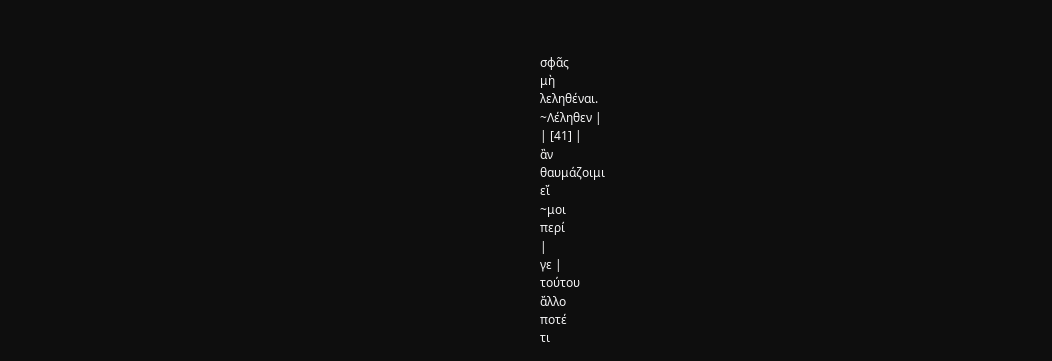σφᾶς
μὴ
λεληθέναι.
~Λέληθεν |
| [41] |
ἂν
θαυμάζοιμι
εἴ
~μοι
περί
|
γε |
τούτου
ἄλλο
ποτέ
τι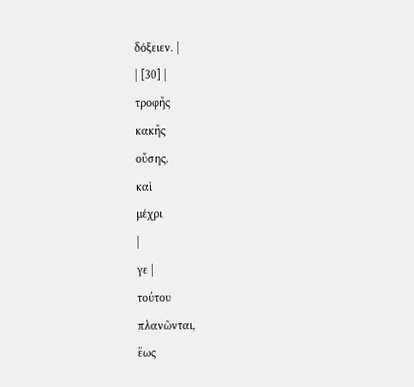δόξειεν. |
| [30] |
τροφῆς
κακῆς
οὔσης.
καὶ
μέχρι
|
γε |
τούτου
πλανῶνται,
ἕως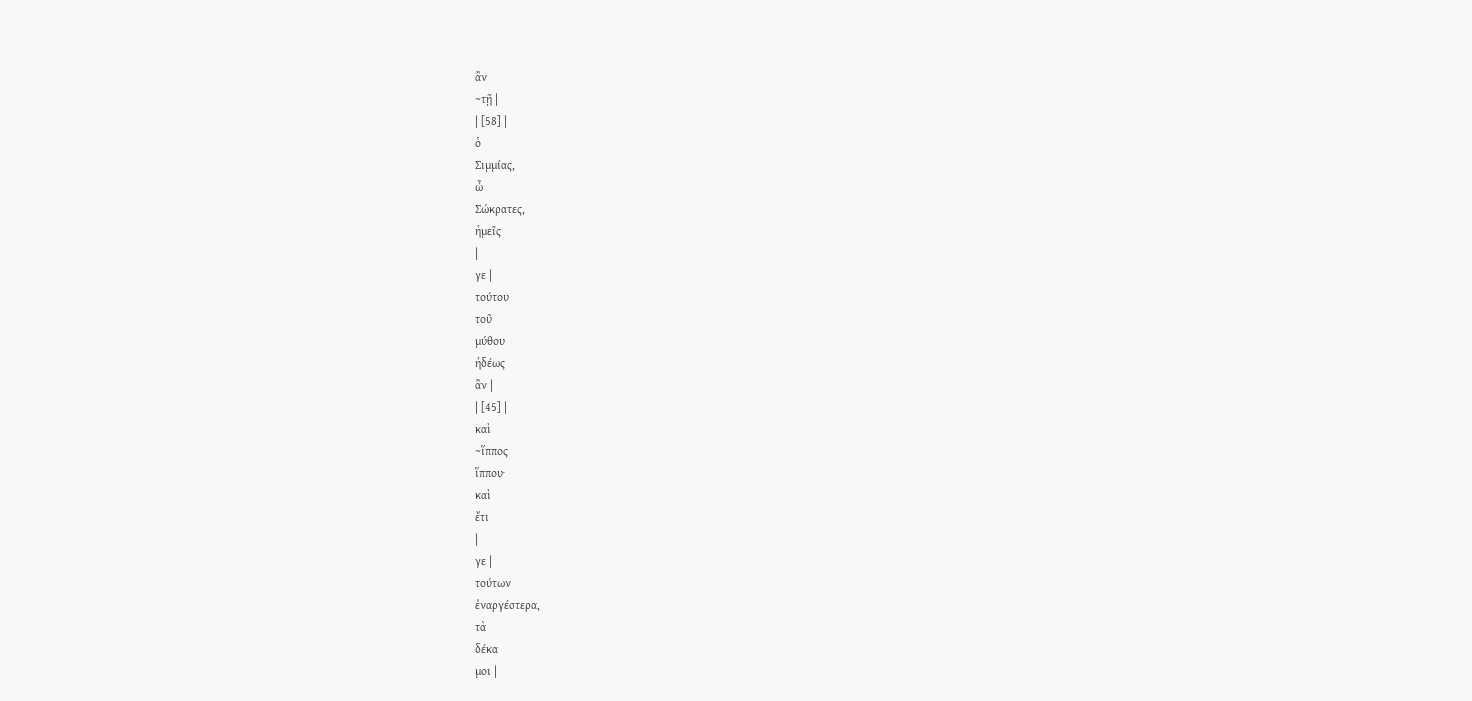ἂν
~τῇ |
| [58] |
ὁ
Σιμμίας,
ὦ
Σώκρατες,
ἡμεῖς
|
γε |
τούτου
τοῦ
μύθου
ἡδέως
ἂν |
| [45] |
καὶ
~ἵππος
ἵππου·
καὶ
ἔτι
|
γε |
τούτων
ἐναργέστερα,
τὰ
δέκα
μοι |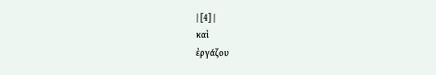| [4] |
καὶ
ἐργάζου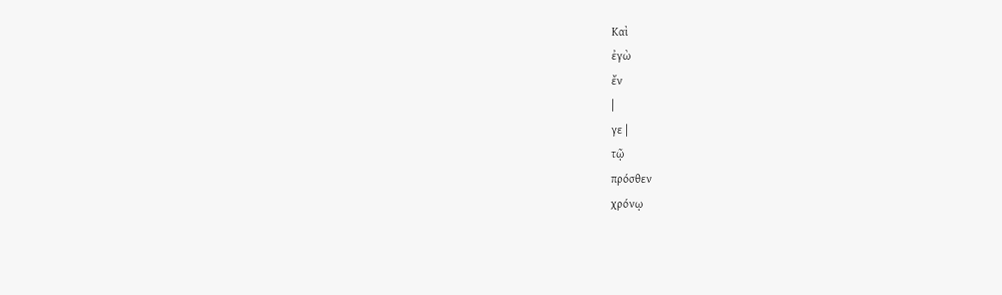Καὶ
ἐγὼ
ἔν
|
γε |
τῷ
πρόσθεν
χρόνῳ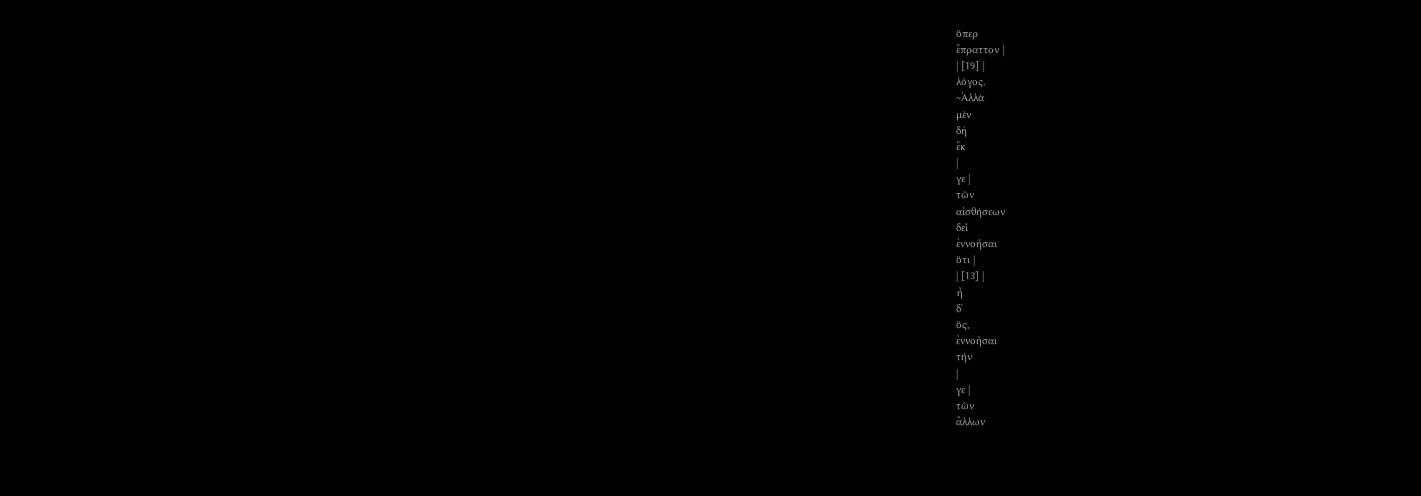ὅπερ
ἔπραττον |
| [19] |
λόγος.
~Ἀλλὰ
μὲν
δὴ
ἔκ
|
γε |
τῶν
αἰσθήσεων
δεῖ
ἐννοῆσαι
ὅτι |
| [13] |
ἦ
δ᾽
ὅς,
ἐννοῆσαι
τήν
|
γε |
τῶν
ἄλλων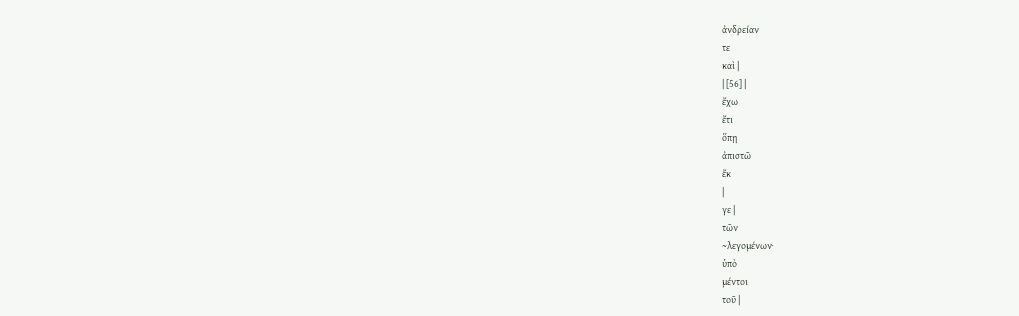ἀνδρείαν
τε
καὶ |
| [56] |
ἔχω
ἔτι
ὅπῃ
ἀπιστῶ
ἔκ
|
γε |
τῶν
~λεγομένων·
ὑπὸ
μέντοι
τοῦ |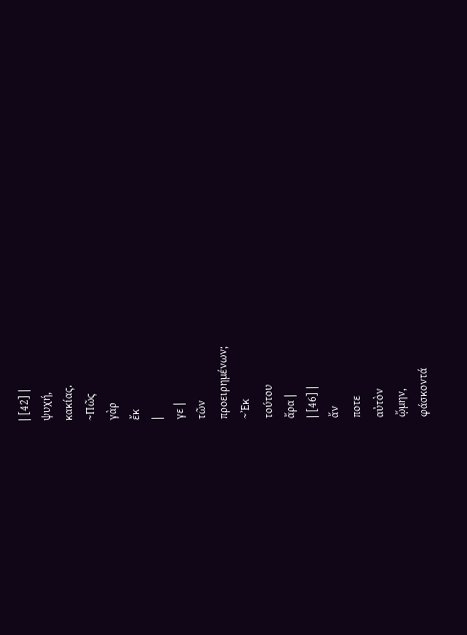| [42] |
ψυχή,
κακίας.
~Πῶς
γὰρ
ἔκ
|
γε |
τῶν
προειρημένων;
~Ἐκ
τούτου
ἄρα |
| [46] |
ἄν
ποτε
αὐτὸν
ᾤμην,
φάσκοντά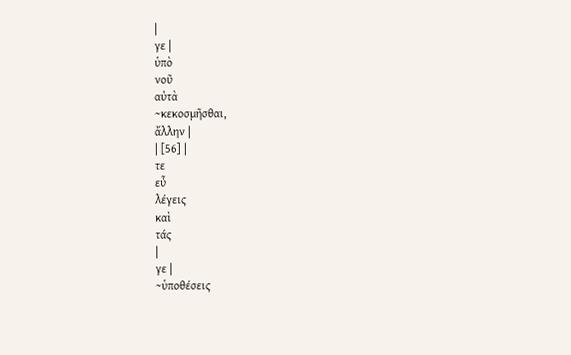|
γε |
ὑπὸ
νοῦ
αὐτὰ
~κεκοσμῆσθαι,
ἄλλην |
| [56] |
τε
εὖ
λέγεις
καὶ
τάς
|
γε |
~ὑποθέσεις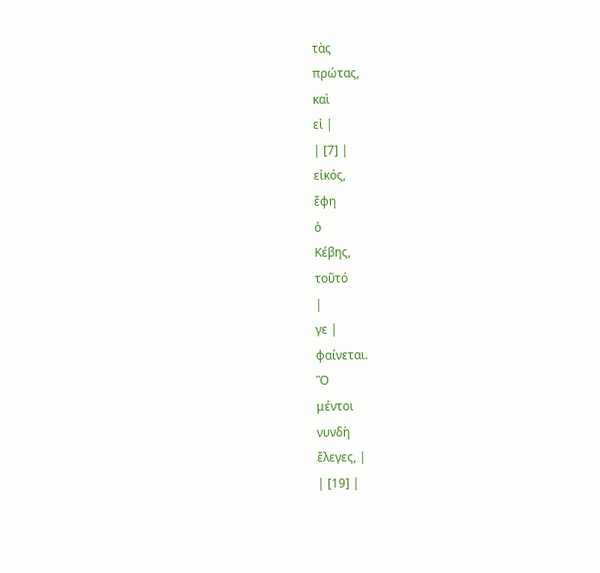τὰς
πρώτας,
καὶ
εἰ |
| [7] |
εἰκός,
ἔφη
ὁ
Κέβης,
τοῦτό
|
γε |
φαίνεται.
Ὃ
μέντοι
νυνδὴ
ἔλεγες, |
| [19] |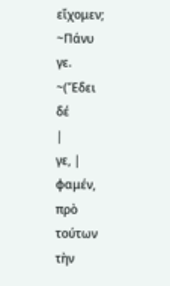εἴχομεν;
~Πάνυ
γε.
~(Ἔδει
δέ
|
γε, |
φαμέν,
πρὸ
τούτων
τὴν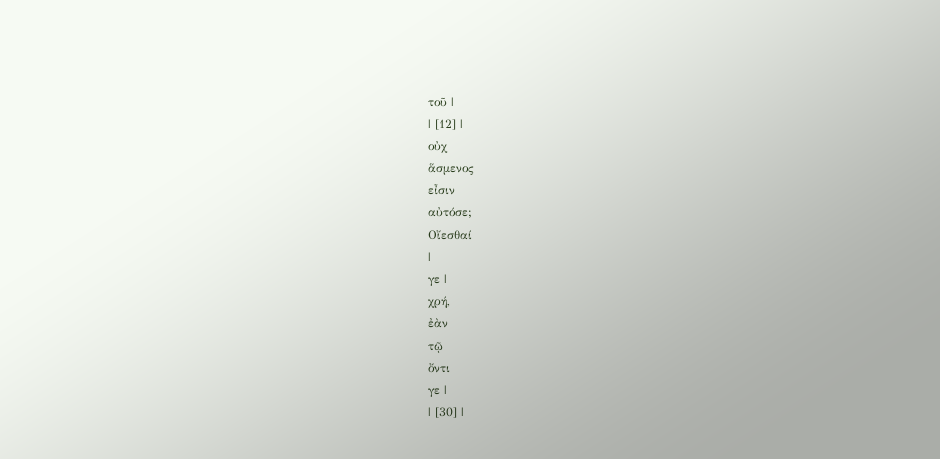τοῦ |
| [12] |
οὐχ
ἅσμενος
εἶσιν
αὐτόσε;
Οἴεσθαί
|
γε |
χρή,
ἐὰν
τῷ
ὄντι
γε |
| [30] |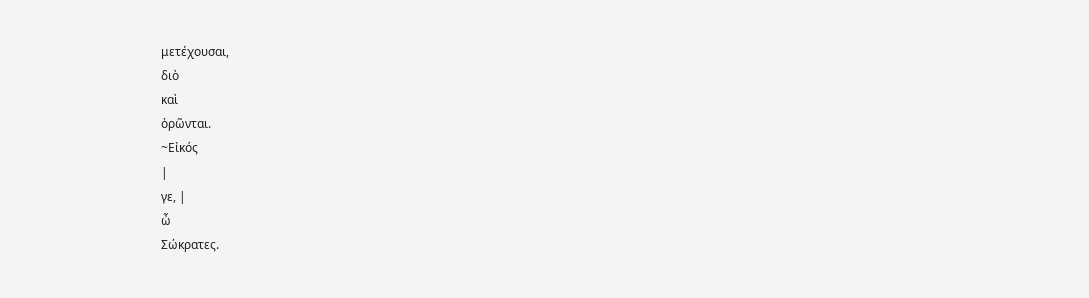μετέχουσαι,
διὸ
καὶ
ὁρῶνται.
~Εἰκός
|
γε, |
ὦ
Σώκρατες.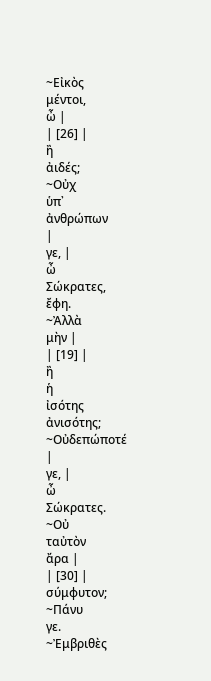~Εἰκὸς
μέντοι,
ὦ |
| [26] |
ἢ
ἀιδές;
~Οὐχ
ὑπ᾽
ἀνθρώπων
|
γε, |
ὦ
Σώκρατες,
ἔφη.
~Ἀλλὰ
μὴν |
| [19] |
ἢ
ἡ
ἰσότης
ἀνισότης;
~Οὐδεπώποτέ
|
γε, |
ὦ
Σώκρατες.
~Οὐ
ταὐτὸν
ἄρα |
| [30] |
σύμφυτον;
~Πάνυ
γε.
~Ἐμβριθὲς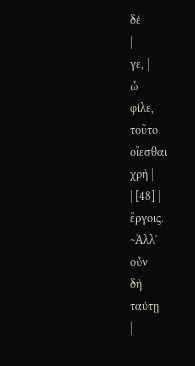δέ
|
γε, |
ὦ
φίλε,
τοῦτο
οἴεσθαι
χρὴ |
| [48] |
ἔργοις.
~Ἀλλ᾽
οὖν
δὴ
ταύτῃ
|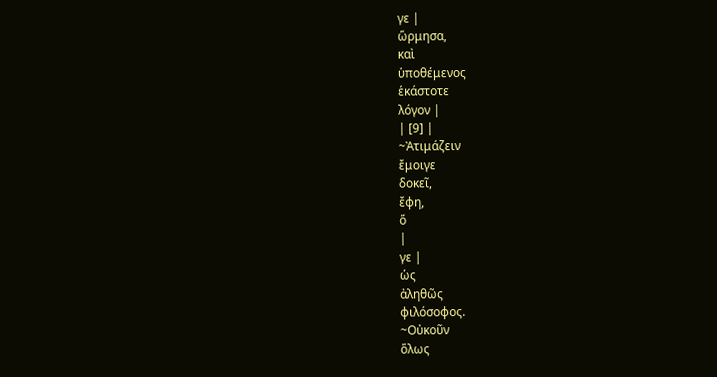γε |
ὥρμησα,
καὶ
ὑποθέμενος
ἑκάστοτε
λόγον |
| [9] |
~Ἀτιμάζειν
ἔμοιγε
δοκεῖ,
ἔφη,
ὅ
|
γε |
ὡς
ἀληθῶς
φιλόσοφος.
~Οὐκοῦν
ὅλως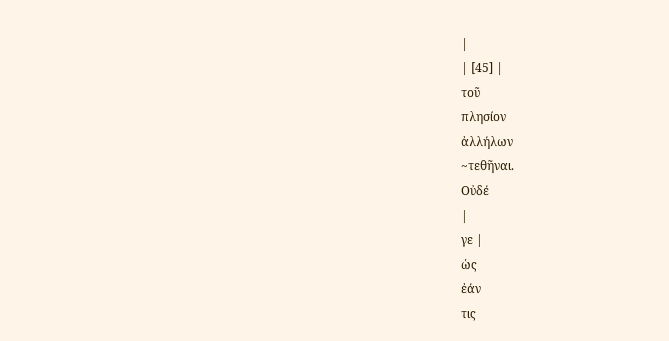|
| [45] |
τοῦ
πλησίον
ἀλλήλων
~τεθῆναι.
Οὐδέ
|
γε |
ὡς
ἐάν
τις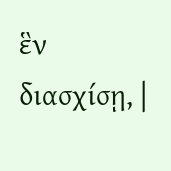ἓν
διασχίσῃ, |